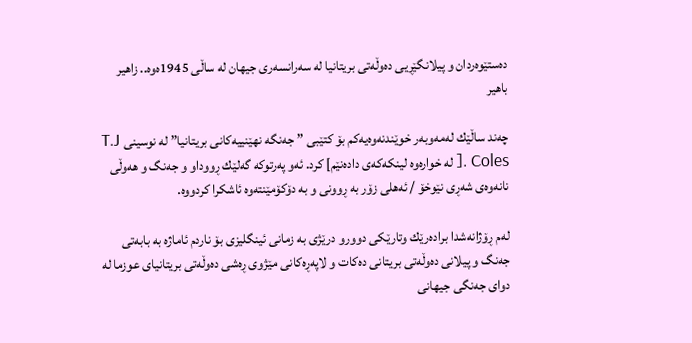دەستێوەردان و پیلانگێڕیی دەوڵەتی بریتانیا لە سەرانسەری جیهان لە ساڵی 1945ەوە.. زاهیر باهیر

چەند ساڵێك لەمەوبەر خوێندنەوەیەکم بۆ کتێبی ” جەنگە نهێنییەکانی بریتانیا” لە نوسینی T.J Coles .[ لە خوارەوە لینکەکەی دادەنێم] کرد. ئەو پەرتوکە گەلێك ڕووداو و جەنگ و هەوڵی نانەوەی شەڕی نێوخۆ / ئەهلی زۆر بە ڕوونی و بە دۆکۆمێنتەوە ئاشکرا کردووە.

لەم ڕۆژانەشدا برادەرێك وتارێکی دوورو درێژی بە زمانی ئینگلیزی بۆ ناردم ئاماژە بە بابەتی جەنگ و پیلانی دەوڵەتی بریتانی دەکات و لاپەڕەکانی مێژوی ڕەشی دەوڵەتی بریتانیای عوزما لە دوای جەنگی جیهانی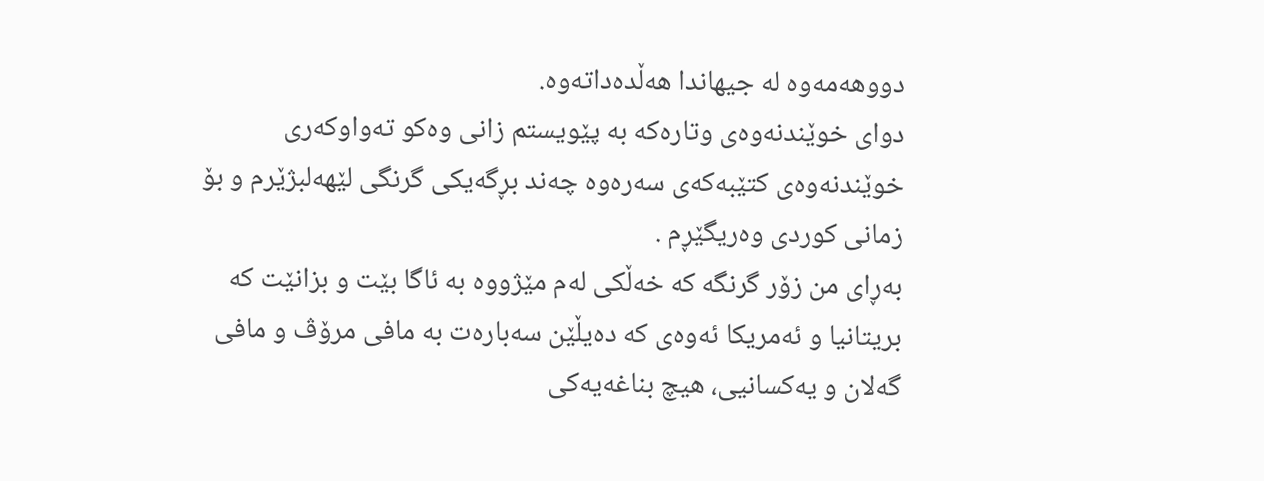دووهەمەوە لە جیهاندا هەڵدەداتەوە.
دوای خوێندنەوەی وتارەکە بە پێویستم زانی وەکو تەواوکەری خوێندنەوەی کتێبەکەی سەرەوە چەند بڕگەیکی گرنگی لێهەلبژێرم و بۆ زمانی کوردی وەریگێڕم .
بەڕای من زۆر گرنگە کە خەڵکی لەم مێژووە بە ئاگا بێت و بزانێت کە بریتانیا و ئەمریکا ئەوەی کە دەیڵێن سەبارەت بە مافی مرۆڤ و مافی گەلان و یەکسانیی، هیچ بناغەیەکی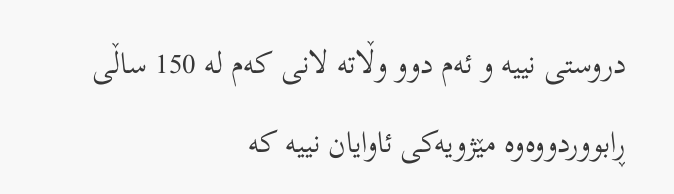دروستی نییە و ئەم دوو وڵاتە لانی کەم لە 150 ساڵی ڕابووردووەوە مێژویەکی ئاوایان نییە کە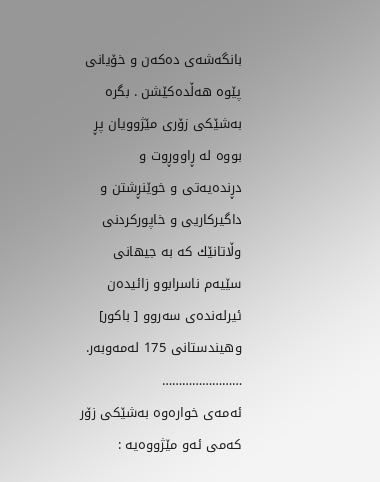بانگەشەی دەکەن و خۆیانی پێوە هەڵدەکێشن . بگرە بەشێکی زۆری مێژوویان پڕ بووە لە ڕاووڕوت و دڕندەیەتی و خوێنڕشتن و داگیرکاریی و خاپورکردنی وڵاتانێك کە بە جیهانی سێیەم ناسرابوو زائیدەن ئیرلەندەی سەروو [ باکور] وهیندستانی 175 لەمەوبەر.
……………………
ئەمەی خوارەوە بەشێکی زۆر کەمی ئەو مێژووەیە :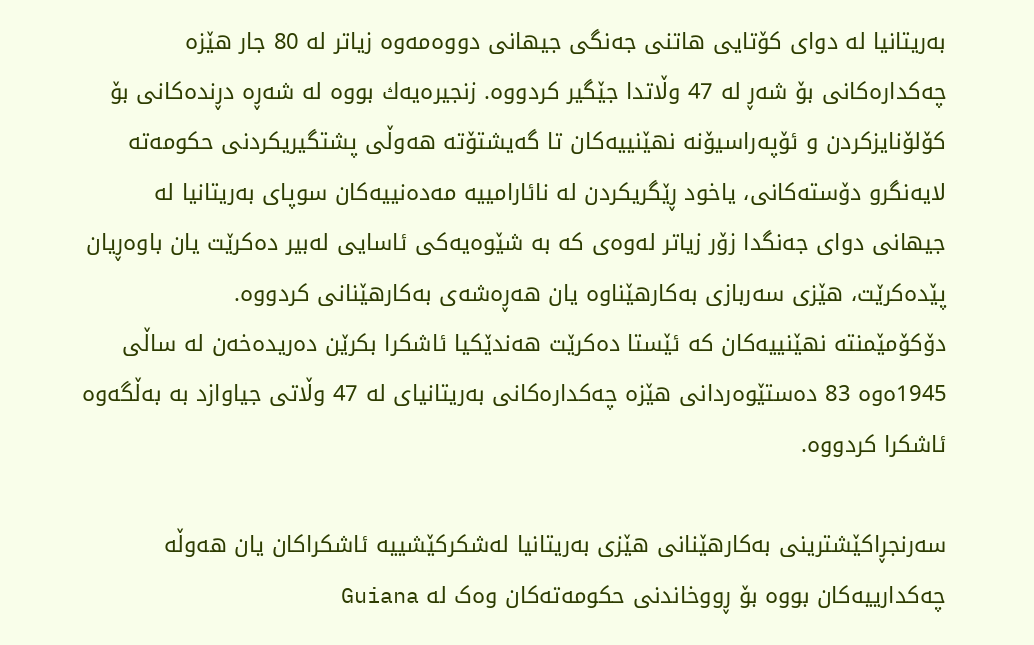بەریتانیا لە دوای کۆتایی هاتنی جەنگی جیهانی دووەمەوە زیاتر لە 80 جار هێزە چەکدارەکانی بۆ شەڕ لە 47 وڵاتدا جێگیر کردووە. زنجیرەیەك بووە لە شەڕە دڕندەکانی بۆ کۆلۆنایزکردن و ئۆپەراسیۆنە نهێنییەکان تا گەیشتۆتە هەوڵی پشتگیریکردنی حکومەتە لایەنگرو دۆستەکانی، یاخود ڕێگریکردن لە نائارامییە مەدەنییەکان سوپای بەریتانیا لە جیهانی دوای جەنگدا زۆر زیاتر لەوەی کە بە شێوەیەکی ئاسایی لەبیر دەکرێت یان باوەڕیان پێدەکرێت، هێزی سەربازی بەکارهێناوە یان هەڕەشەی بەکارهێنانی کردووە.
دۆکۆمێمنتە نهێنییەکان کە ئێستا دەکرێت هەندێکیا ئاشکرا بکرێن دەریدەخەن لە ساڵی 1945ەوە 83 دەستێوەردانی هێزە چەکدارەکانی بەریتانیای لە 47 وڵاتی جیاوازد بە بەڵگەوە ئاشکرا کردووە.

سەرنجڕاکێشترینی بەکارهێنانی هێزی بەریتانیا لەشکرکێشییە ئاشکراکان یان هەوڵە چەکدارییەکان بووە بۆ ڕووخاندنی حکومەتەکان وەک لە Guiana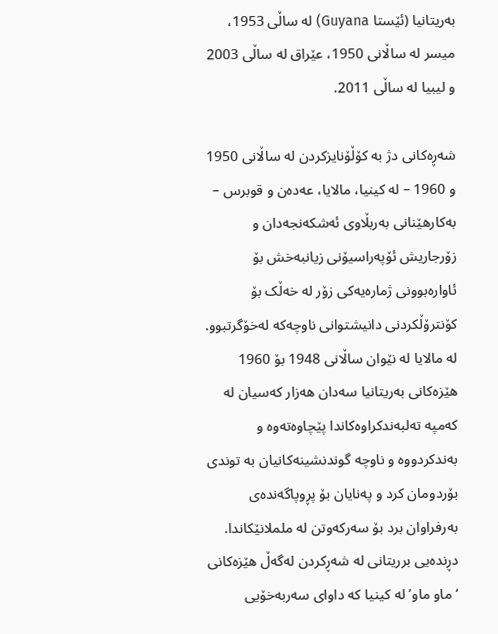بەریتانیا (ئێستا Guyana) لە ساڵی 1953، میسر لە ساڵانی 1950، عێراق لە ساڵی 2003 و لیبیا لە ساڵی 2011.

شەڕەکانی دژ بە کۆڵۆنایزکردن لە ساڵانی 1950 و 1960 – لە کینیا، مالایا، عەدەن و قوبرس – بەکارهێنانی بەربڵاوی ئەشکەنجەدان و زۆرجاریش ئۆپەراسیۆنی زیانبەخش بۆ ئاوارەبوونی ژمارەیەکی زۆر لە خەڵک بۆ کۆنترۆڵکردنی دانیشتوانی ناوچەکە لەخۆگرتبوو.
لە مالایا لە نێوان ساڵانی 1948 بۆ 1960 هێزەکانی بەریتانیا سەدان هەزار کەسیان لە کەمپە تەلبەندکراوەکاندا پێچاوەتەوە و بەندکردووە و ناوچە گوندنشینەکانیان بە توندی بۆردومان کرد و پەنایان بۆ پڕوپاگەندەی بەرفراوان برد بۆ سەرکەوتن لە ململانێکاندا.
دڕندەیی برریتانی لە شەڕکردن لەگەڵ هێزەکانی ‘ماو ماو’ لە کینیا کە داوای سەربەخۆیی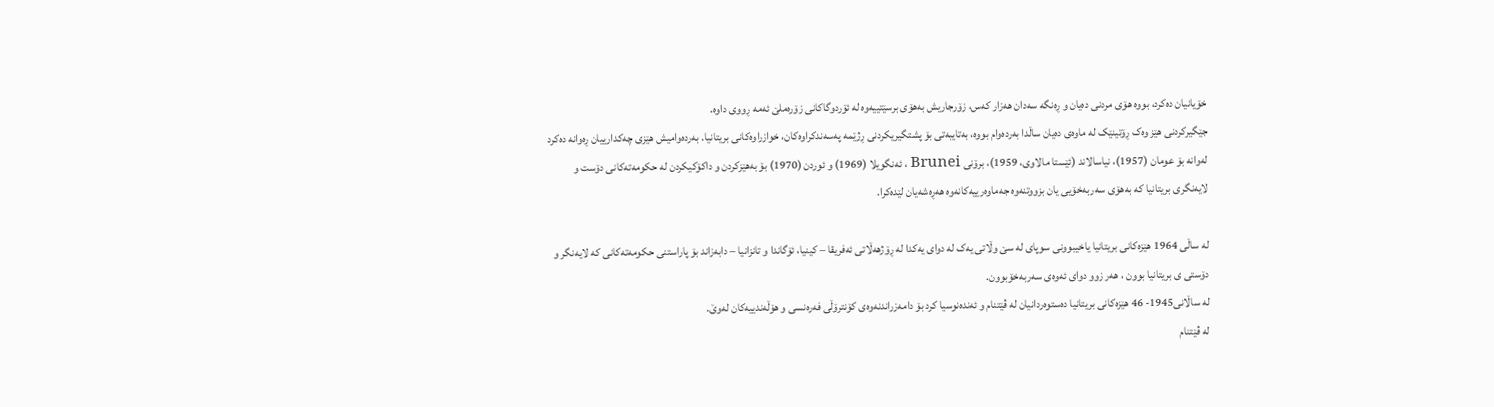خۆیانیان دەکرد، بووە هۆی مردنی دەیان و ڕەنگە سەدان هەزار کەس، زۆرجاریش بەهۆی برسێتییەوە لە ئۆردوگاکانی زۆرەملێ ئەمە ڕووی داوە.
جێگیرکردنی هێز وەک ڕۆتینێک لە ماوەی دەیان ساڵدا بەردەوام بووە، بەتایبەتی بۆ پشتگیریکردنی ڕژێمە پەسەندکراوەکان، خوازراوەکانی بریتانیا. بەردەوامیش هێزی چەکدارییان ڕەوانە دەکرد لەوانە بۆ عومان (1957)، نیاسالاند (ئێستا مالاوی، 1959)، برۆنی Brunei ، ئەنگویلا (1969) و ئوردن (1970) بۆ بەهێزکردن و داکۆکیکردن لە حکومەتەکانی دۆست و لایەنگری بریتانیا کە بەهۆی سەربەخۆیی یان بزووتنەوە جەماوەرییەکانەوە هەڕەشەیان لێدەکرا.

لە ساڵی 1964 هێزەکانی بریتانیا یاخیبوونی سوپای لە سێ وڵاتی یەک لە دوای یەکدا لە ڕۆژهەڵاتی ئەفریقا – کینیا، ئۆگاندا و تانزانیا – دابەزاند بۆ پاراستنی حکومەتەکانی کە لایەنگر و دۆستی ی بریتانیا بوون ، هەر زوو دوای ئەوەی سەربەخۆبوون.
لە ساڵانی1945- 46 هێزەکانی بریتانیا دەستوەردانیان لە ڤێتنام و ئەندەنوسیا کرد بۆ دامەزراندنەوەی کۆنترۆڵی فەرەنسی و هۆڵەندییەکان لەوێ.
لە ڤێتنام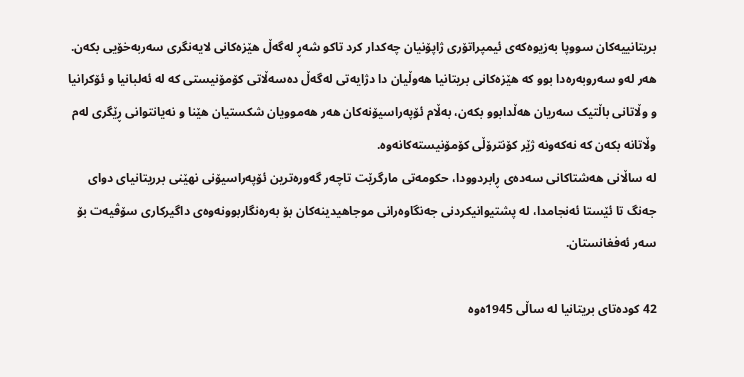بریتانییەکان سووپا بەزیوەکەی ئیمپراتۆری ژاپۆنیان چەکدار کرد تاکو شەڕ لەگەڵ هێزەکانی لایەنگری سەربەخۆیی بکەن.
هەر لەو سەروبەرەدا بوو کە هێزەکانی بریتانیا هەوڵیان دا دژایەتی لەگەڵ دەسەڵاتی کۆمۆنیستی کە لە ئەلبانیا و ئۆکرانیا و وڵاتانی باڵتیک سەریان هەڵدابوو بکەن، بەڵام ئۆپەراسیۆنەکان هەر هەموویان شکستیان هێنا و نەیانتوانی ڕێگری لەم وڵاتانە بکەن کە نەکەونە ژێر کۆنترۆڵی کۆمۆنیستەکانەوە.
لە ساڵانی هەشتاکانی سەدەی ڕابردوودا، حکومەتی مارگرێت تاچەر گەورەترین ئۆپەراسیۆنی نهێنی برریتانیای دوای جەنگ تا ئێستا ئەنجامدا، لە پشتیوانیکردنی جەنگاوەرانی موجاهیدینەکان بۆ بەرەنگاربوونەوەی داگیرکاری سۆڤیەت بۆ سەر ئەفغانستان.

42 کودەتای بریتانیا لە ساڵی 1945ەوە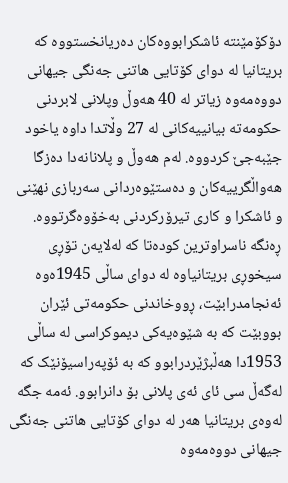دۆکۆمێنتە ئاشکرابووەکان دەریانخستووە کە بریتانیا لە دوای کۆتایی هاتنی جەنگی جیهانی دووەمەوە زیاتر لە 40 هەوڵ وپلانی لابردنی حکومەتە بیانییەکانی لە 27 وڵاتدا داوە یاخود جێبەجێ کردووە. لەم هەوڵ و پلانانەدا دەزگا هەواڵگرییەکان و دەستێوەردانی سەربازی نهێنی و ئاشکرا و کاری تیرۆرکردنی بەخۆوەگرتووە.
ڕەنگە ناسراوترین کودەتا کە لەلایەن تۆڕی سیخوڕی بریتانیاوە لە دوای ساڵی 1945ەوە ئەنجامدرابێت، ڕووخاندنی حکومەتی ئێران بووبێت کە بە شێوەیەکی دیموکراسی لە ساڵی 1953دا هەڵبژێردرابوو کە بە ئۆپەراسیۆنێک کە لەگەڵ سی ئای ئەی پلانی بۆ دانرابوو. ئەمە جگە لەوەی بریتانیا هەر لە دوای کۆتایی هاتنی جەنگی جیهانی دووەمەوە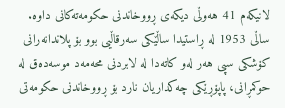لانیکەم 41 هەوڵی دیکەی ڕووخاندنی حکومەتەکانی داوە.
ساڵی 1953 لە ڕاستیدا ساڵێکی سەرقاڵیی بوو بۆ پلاندانەرانی کۆشکی سپی هەر لەو کاتەدا لە لابردنی محەمەد موسەدەق لە حوکمڕانی، پاپۆڕێکی چەکداریان نارد بۆ ڕووخاندنی حکومەتی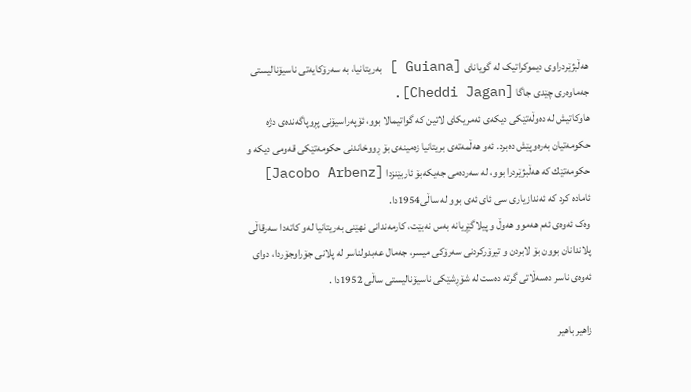هەڵبژێردراوی دیموکراتیک لە گویانای [Guiana ] بەریتانیا، بە سەرۆکایەتی ناسیۆنالیستی جەماوەری چێدی جاگا [Cheddi Jagan].
هاوکاتیش لە دەوڵەتێکی دیکەی ئەمریکای لاتین کە گواتیمالا بوو، ئۆپەراسیۆنی پڕوپاگەندەی دژە حکومەتیان بەرەوپێش دەبرد. ئەو هەڵمەتەی بریتانیا زەمینەی بۆ ڕووخاندنی حکومەتێکی قەومی دیکە و حکومەتێك کە هەڵبژێردرا بوو، لە سەردەمی جەیکەبۆ ئاربێنزدا [Jacobo Arbenz] ئامادە کرد کە ئەندازیاری سی ئای ئەی بوو لە ساڵی1954دا.
وەک ئەوەی ئەم هەموو هەوڵ و پیلاگێڕیانە بەس نەبێت، کارمەندانی نهێنی بەریتانیا لەو کاتەدا سەرقاڵی پلاندانان بوون بۆ لابردن و تیرۆرکردنی سەرۆکی میسر، جەمال عەبدولناسر لە پلانی جۆراوجۆردا، دوای ئەوەی ناسر دەسەڵاتی گرتە دەست لە شۆڕشێکی ناسیۆنالیستی ساڵی 1952دا .

زاهیر باهیر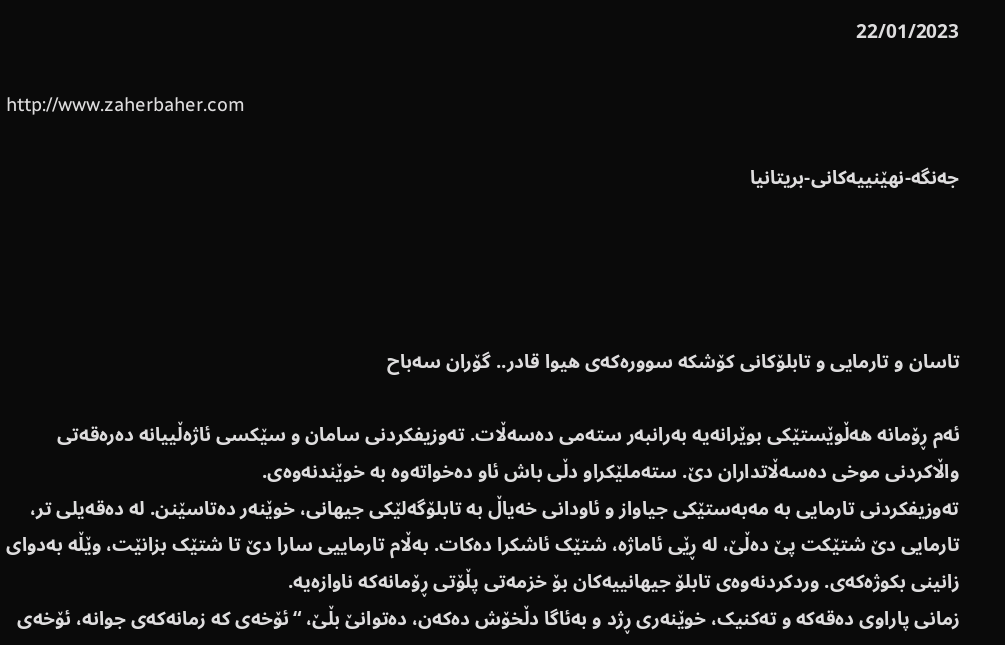22/01/2023

http://www.zaherbaher.com

جەنگە-نهێنییەکانی-بریتانیا




تاسان و تارمایی و تابلۆکانی کۆشکە سوورەکەی هیوا قادر.. گۆران سەباح

ئەم ڕۆمانە هەڵوێستێکی بوێرانەیە بەرانبەر ستەمی دەسەڵات. تەوزیفکردنی سامان و سێکسی ئاژەڵییانە دەرەقەتی واڵاکردنی موخی دەسەڵاتداران دێ. ستەملێکراو دڵی باش ئاو دەخواتەوە بە خوێندنەوەی.
تەوزیفکردنی تارمایی بە مەبەستێکی جیاواز و ئاودانی خەیاڵ بە تابلۆگەلێکی جیهانی، خوێنەر دەتاسێنن. لە دەقەیلی تر، تارمایی دێ شتێکت پێ دەڵێ، لە ڕێی ئاماژە، شتێک ئاشکرا دەکات. بەڵام تارماییی سارا دێ تا شتێک بزانێت، وێڵە بەدوای زانینی بکوژەکەی. وردکردنەوەی تابلۆ جیهانییەکان بۆ خزمەتی پڵۆتی ڕۆمانەکە ناوازەیە.
زمانی پاراوی دەقەکە و تەکنیک، خوێنەری ڕژد و بەئاگا دڵخۆش دەکەن، دەتوانێ بڵێ، “ئۆخەی کە زمانەکەی جوانە، ئۆخەی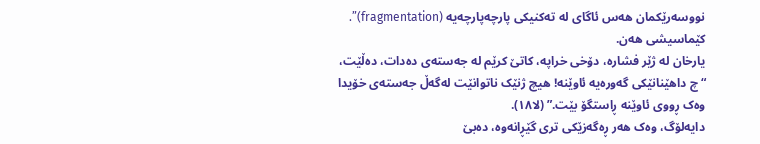نووسەرێکمان هەس ئاگای لە تەکنیکی پارچەپارچەیە (fragmentation)”.
کێماسیشی هەن.
یارخان لە ژێر فشارە، دۆخی خراپە، کاتێ کرێم لە جەستەی دەدات، دەڵێت، “چ داهێنانێکی گەورەیە ئاوێنە! هیچ ژنێک ناتوانێت لەگەڵ جەستەی خۆیدا وەک ڕووی ئاوێنە ڕاستگۆ بێت.” (لا١٨).
دایەلۆگ، وەک هەر ڕەگەزێکی تری گێڕانەوە، دەبێ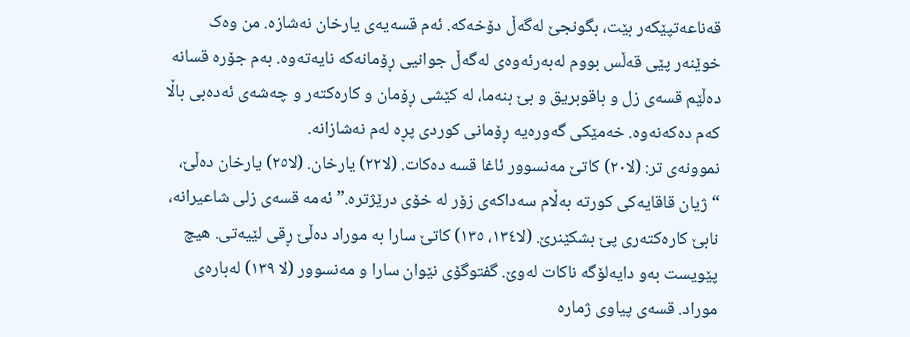قەناعەتپێکەر بێت، بگونجێ لەگەڵ دۆخەکە. ئەم قسەیەی یارخان نەشازە. من وەک خوێنەر پێی قەڵس بووم لەبەرئەوەی لەگەڵ جوانیی ڕۆمانەکە نایەتەوە. بەم جۆرە قسانە دەڵێم قسەی زل و باقوبریق و بێ بنەما، لە کێشی ڕۆمان و کارەکتەر و چەشەی ئەدەبی باڵا کەم دەکەنەوە. خەمێکی گەورەیە ڕۆمانی کوردی پڕە لەم نەشازانە.
نموونەی تر: (لا٢٠) کاتێ مەنسوور ئاغا قسە دەکات. (لا٢٢) یارخان. (لا٢٥) یارخان دەڵێ، “ژیان قاقایەکی کورتە بەڵام سەداکەی زۆر لە خۆی درێژترە.” ئەمە قسەی زلی شاعیرانە، نابێ کارەکتەری پێ بشکێنرێ. (لا١٣٤، ١٣٥) کاتێ سارا بە موراد دەڵێ ڕقی لێیەتی. هیچ پێویست بەو دایەلۆگە ناکات لەوێ. گفتوگۆی نێوان سارا و مەنسوور (لا ١٣٩) لەبارەی موراد. قسەی پیاوی ژمارە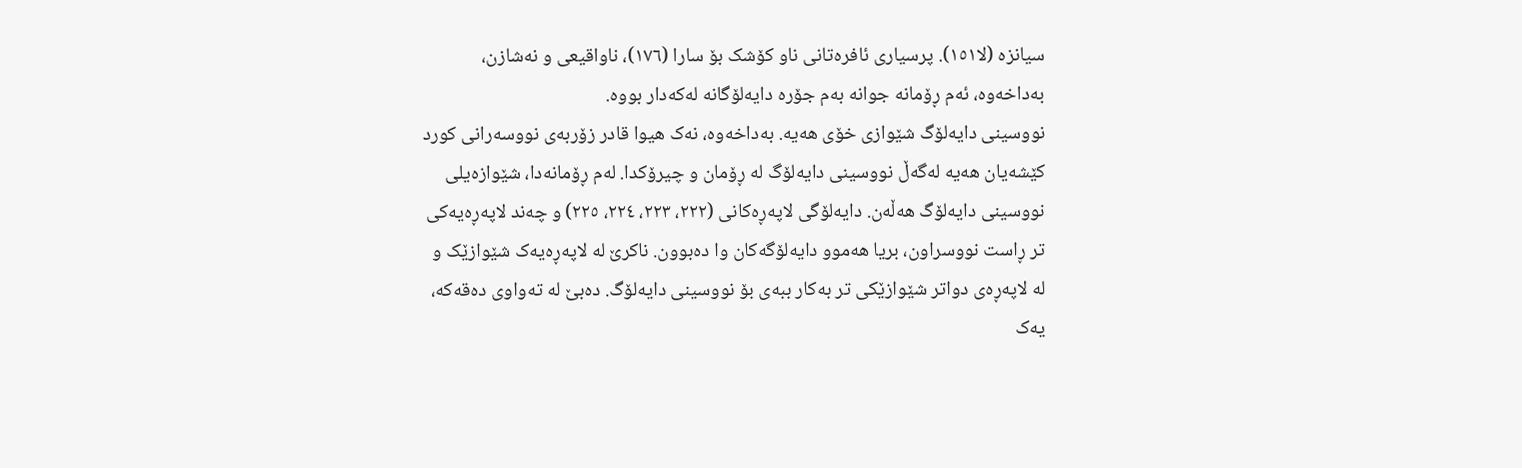سیانزە (لا١٥١). پرسیاری ئافرەتانی ناو کۆشک بۆ سارا (١٧٦)، ناواقیعی و نەشازن، بەداخەوە، ئەم ڕۆمانە جوانە بەم جۆرە دایەلۆگانە لەکەدار بووە.
نووسینی دایەلۆگ شێوازی خۆی هەیە. بەداخەوە، نەک هیوا قادر زۆربەی نووسەرانی کورد کێشەیان هەیە لەگەڵ نووسینی دایەلۆگ لە ڕۆمان و چیرۆکدا. لەم ڕۆمانەدا، شێوازەیلی نووسینی دایەلۆگ هەڵەن. دایەلۆگی لاپەڕەکانی (٢٢٢، ٢٢٣، ٢٢٤، ٢٢٥) و چەند لاپەڕەیەکی تر ڕاست نووسراون، بریا هەموو دایەلۆگەکان وا دەبوون. ناکرێ لە لاپەڕەیەک شێوازێک و لە لاپەڕەی دواتر شێوازێکی تر بەکار ببەی بۆ نووسینی دایەلۆگ. دەبێ لە تەواوی دەقەکە، یەک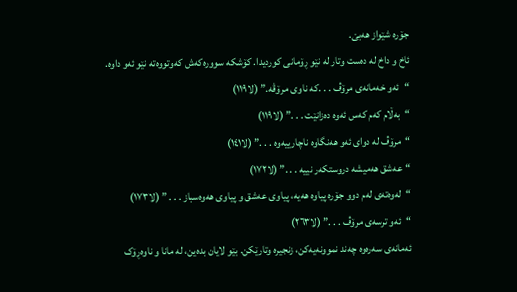جۆرە شێواز هەبێ.
ئاخ و داخ لە دەست وتار لە نێو ڕۆمانی کوردیدا. کۆشکە سوورەکەش کەوتووەتە نێو ئەو داوە.
“ئەو خەمانەی مرۆڤ . . .کە ناوی مرۆڤە.” (لا١١٩)
“بەڵام کەم کەس ئەوە دەزانێت . . .” (لا١١٩)
“مرۆڤ لە دوای ئەو هەنگاوە ناچارییەوە . . .” (لا١٤١)
“عەشق هەمیشە دروستکەر نییە . . .” (لا١٧٢)
“لەوەتەی لەم دوو جۆرە پیاوە هەیە، پیاوی عەشق و پیاوی هەوەسباز . . . ” (لا١٧٣)
“ئەو ترسەی مرۆڤ . . .” (لا٢٦٣)
ئەمانەی سەرەوە چەند نموونەیەکن، زنجیرە وتارێکن. بێو لایان بدەین، لە مانا و ناوەڕۆک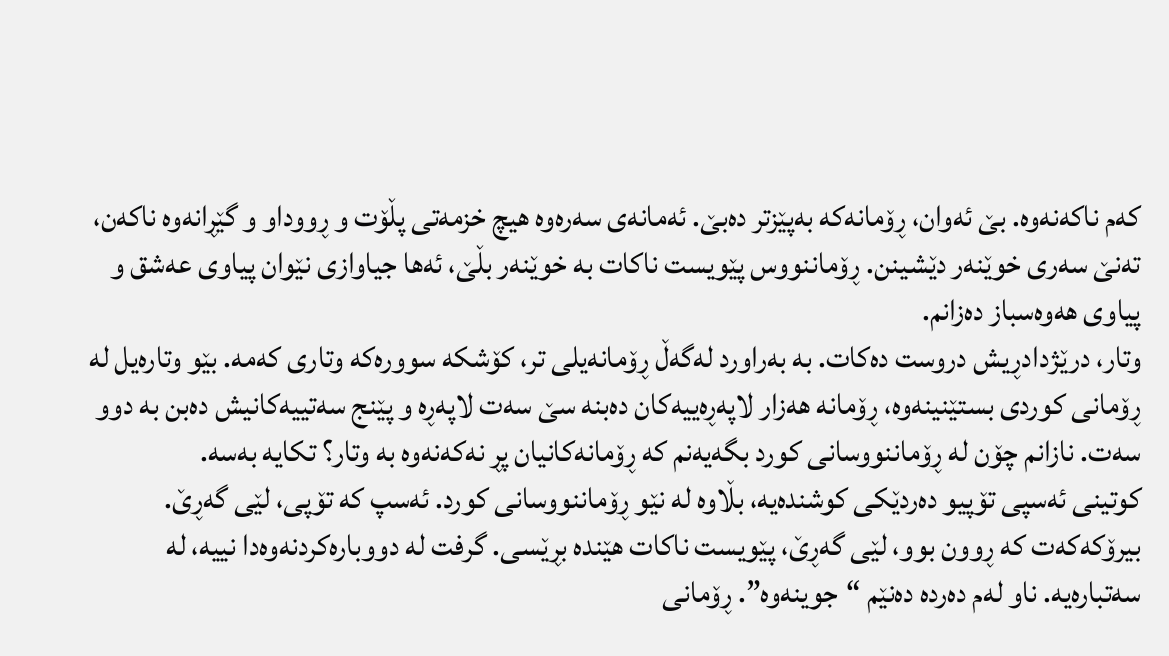کەم ناکەنەوە. بێ ئەوان، ڕۆمانەکە بەپێزتر دەبێ. ئەمانەی سەرەوە هیچ خزمەتی پڵۆت و ڕووداو و گێڕانەوە ناکەن، تەنێ سەری خوێنەر دێشینن. ڕۆماننووس پێویست ناکات بە خوێنەر بڵێ، ئەها جیاوازی نێوان پیاوی عەشق و پیاوی هەوەسباز دەزانم.
وتار، درێژدادڕیش دروست دەکات. بە بەراورد لەگەڵ ڕۆمانەیلی تر، کۆشکە سوورەکە وتاری کەمە. بێو وتارەیل لە ڕۆمانی کوردی بستێنینەوە، ڕۆمانە هەزار لاپەڕەییەکان دەبنە سێ سەت لاپەڕە و پێنج سەتییەکانیش دەبن بە دوو سەت. نازانم چۆن لە ڕۆماننووسانی کورد بگەیەنم کە ڕۆمانەکانیان پڕ نەکەنەوە بە وتار؟ تکایە بەسە.
کوتینی ئەسپی تۆپیو دەردێکی کوشندەیە، بڵاوە لە نێو ڕۆماننووسانی کورد. ئەسپ کە تۆپی، لێی گەڕێ. بیرۆکەکەت کە ڕوون بوو، لێی گەڕێ، پێویست ناکات هێندە بڕێسی. گرفت لە دووبارەکردنەوەدا نییە، لە سەتبارەیە. ناو لەم دەردە دەنێم “جوینەوە”. ڕۆمانی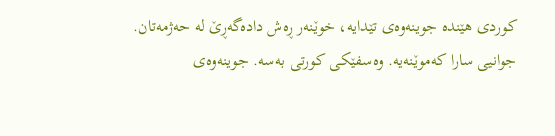کوردی هێندە جوینەوەی تێدایە، خوێنەر ڕەش دادەگەڕێ لە حەژمەتان.
جوانیی سارا کەموێنەیە. وەسفێکی کورتی بەسە. جوینەوەی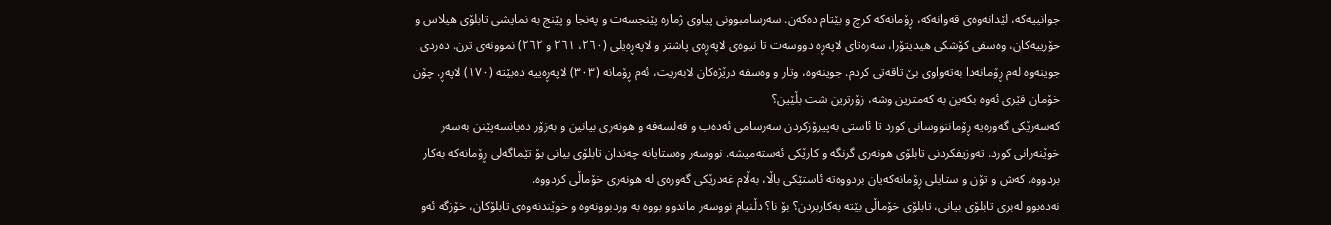جوانییەکە، لێدانەوەی قەوانەکە، ڕۆمانەکە کرچ و بێتام دەکەن. سەرسامبوونی پیاوی ژمارە پێنجسەت و پەنجا و پێنج بە نمایشی تابلۆی هیلاس و حۆرییەکان، وەسفی کۆشکی هیدیتۆرا، سەرەتای لاپەڕە دووسەت تا نیوەی لاپەڕەی پاشتر و لاپەڕەیلی (٢٦٠، ٢٦١ و ٢٦٢) نموونەی ترن. دەردی جوینەوە لەم ڕۆمانەدا بەتەواوی بێ تاقەتی کردم. جوینەوە، وتار و وەسفە درێژەکان لابەریت، ئەم ڕۆمانە (٣٠٣) لاپەڕەییە دەبێتە (١٧٠) لاپەڕ. چۆن خۆمان فێری ئەوە بکەین بە کەمترین وشە، زۆرترین شت بڵێین؟
کەسەرێکی گەورەیە ڕۆماننووسانی کورد تا ئاستی بەپیرۆزکردن سەرسامی ئەدەب و فەلسەفە و هونەری بیانین و بەزۆر دەیانسەپێنن بەسەر خوێنەرانی کورد. تەوزیفکردنی تابلۆی هونەری گرنگە و کارێکی ئەستەمیشە. نووسەر وەستایانە چەندان تابلۆی بیانی بۆ تێماگەلی ڕۆمانەکە بەکار بردووە. کەش و تۆن و ستایلی ڕۆمانەکەیان بردووەتە ئاستێکی باڵا، بەڵام غەدرێکی گەورەی لە هونەری خۆماڵی کردووە.
نەدەبوو لەبری تابلۆی بیانی، تابلۆی خۆماڵی بێتە بەکاربردن؟ بۆ نا؟ دڵنیام نووسەر ماندوو بووە بە وردبوونەوە و خوێندنەوەی تابلۆکان، خۆزگە ئەو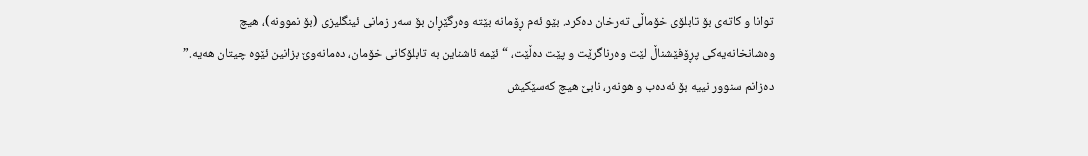توانا و کاتەی بۆ تابلۆی خۆماڵی تەرخان دەکرد. بێو ئەم ڕۆمانە بێتە وەرگێڕان بۆ سەر زمانی ئینگلیزی (بۆ نموونە)، هیچ وەشانخانەیەکی پڕۆفێشناڵ لێت وەرناگرێت و پێت دەڵێت، “ئێمە ئاشناین بە تابلۆکانی خۆمان، دەمانەوێ بزانین ئێوە چیتان هەیە.”
دەزانم سنوور نییە بۆ ئەدەب و هونەر، نابێ هیچ کەسێکیش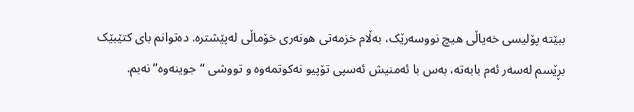ببێتە پۆلیسی خەیاڵی هیچ نووسەرێک، بەڵام خزمەتی هونەری خۆماڵی لەپێشترە. دەتوانم بای کتێبێک بڕێسم لەسەر ئەم بابەتە، بەس با ئەمنیش ئەسپی تۆپیو نەکوتمەوە و تووشی “جوینەوە” نەبم.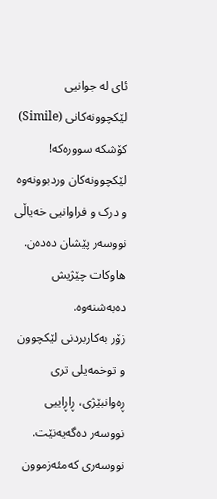ئای لە جوانیی لێکچوونەکانی (Simile) کۆشکە سوورەکە! لێکچوونەکان وردبوونەوە و درک و فراوانیی خەیاڵی نووسەر پێشان دەدەن. هاوکات چێژیش دەبەشنەوە.
زۆر بەکاربردنی لێکچوون و توخمەیلی تری ڕەوانبێژی، ڕاڕاییی نووسەر دەگەیەنێت. نووسەری کەمئەزموون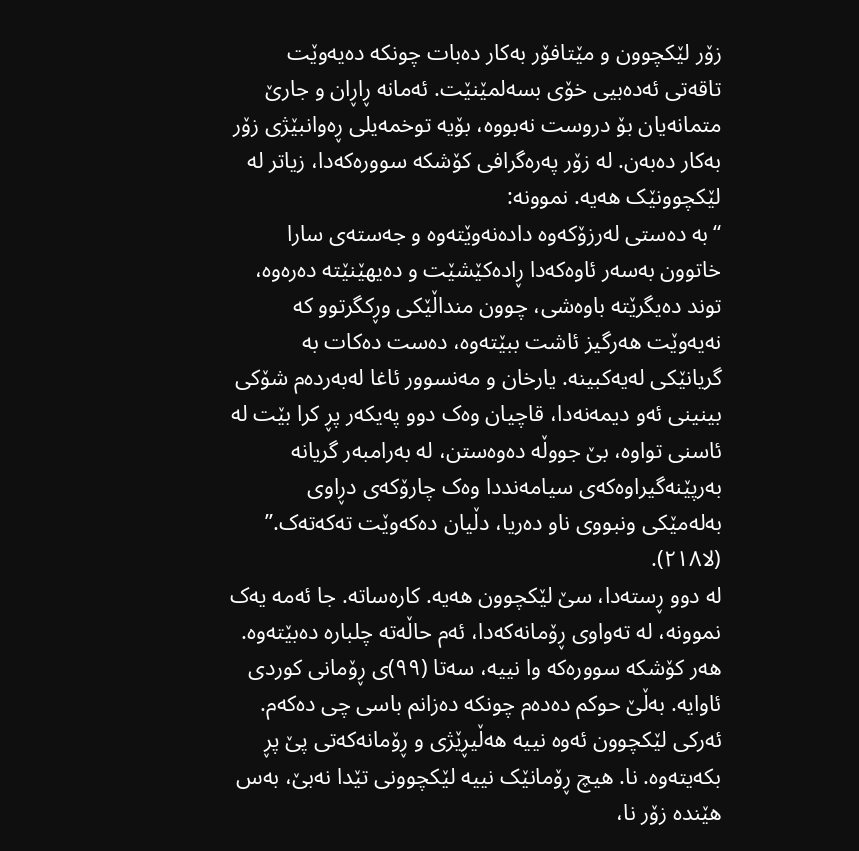زۆر لێکچوون و مێتافۆر بەکار دەبات چونکە دەیەوێت تاقەتی ئەدەبیی خۆی بسەلمێنێت. ئەمانە ڕاڕان و جارێ متمانەیان بۆ دروست نەبووە، بۆیە توخمەیلی ڕەوانبێژی زۆر بەکار دەبەن. لە زۆر پەرەگرافی کۆشکە سوورەکەدا، زیاتر لە لێکچوونێک هەیە. نموونە:
“بە دەستی لەرزۆکەوە دادەنەوێتەوە و جەستەی سارا خاتوون بەسەر ئاوەکەدا ڕادەکێشێت و دەیهێنێتە دەرەوە، توند دەیگرێتە باوەشی، چوون منداڵێکی وڕکگرتوو کە نەیەوێت هەرگیز ئاشت ببێتەوە، دەست دەکات بە گریانێکی لەیەکبینە. یارخان و مەنسوور ئاغا لەبەردەم شۆکی بینینی ئەو دیمەنەدا، قاچیان وەک دوو پەیکەر پڕ کرا بێت لە ئاسنی تواوە، بێ جووڵە دەوەستن، لە بەرامبەر گریانە بەرپێنەگیراوەکەی سیامەنددا وەک چارۆکەی دڕاوی بەلەمێکی ونبووی ناو دەریا، دڵیان دەکەوێت تەکەتەک.” (لا٢١٨).
لە دوو ڕستەدا، سێ لێکچوون هەیە. کارەساتە. جا ئەمە یەک نموونە، لە تەواوی ڕۆمانەکەدا، ئەم حاڵەتە چلبارە دەبێتەوە. هەر کۆشکە سوورەکە وا نییە، سەتا (٩٩)ی ڕۆمانی کوردی ئاوایە. بەڵێ حوکم دەدەم چونکە دەزانم باسی چی دەکەم. ئەرکی لێکچوون ئەوە نییە هەڵیڕێژی و ڕۆمانەکەتی پێ پڕ بکەیتەوە. نا. هیچ ڕۆمانێک نییە لێکچوونی تێدا نەبێ، بەس هێندە زۆر نا،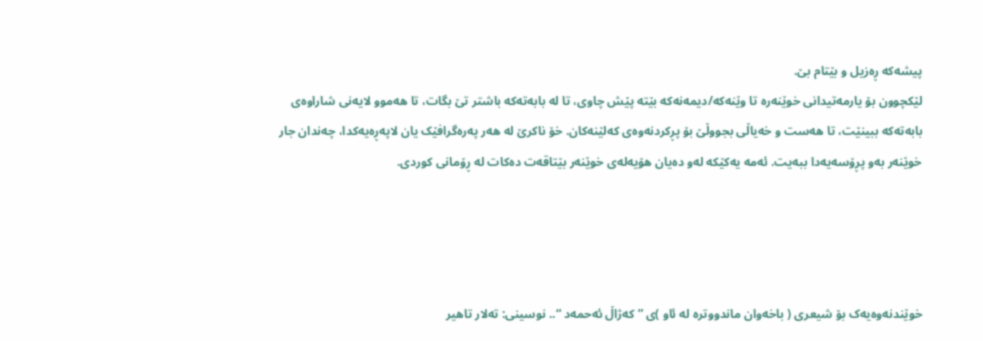پیشەکە ڕەزیل و بێتام بێ.
لێکچوون بۆ یارمەتیدانی خوێنەرە تا وێنەکە/دیمەنەکە بێتە پێش چاوی، تا لە بابەتەکە باشتر تێ بگات، تا هەموو لایەنی شاراوەی بابەتەکە ببینێت، تا هەست و خەیاڵی بجووڵێ بۆ پڕکردنەوەی کەلێنەکان. خۆ ناکرێ لە هەر پەرەگرافێک یان لاپەڕەیەکدا، چەندان جار خوێنەر بەو پڕۆسەیەدا ببەیت. ئەمە یەکێکە لەو دەیان هۆیەلەی خوێنەر بێتاقەت دەکات لە ڕۆمانی کوردی.




خوێندنەوەیەک بۆ شیعری ( باخەوان ماندووترە لە ئاو )ی ” کەژاڵ ئەحمەد “.. نوسینی: تەلار تاهیر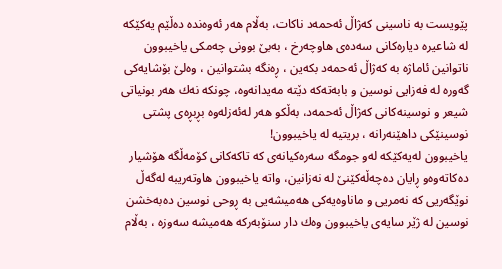پێویست بە ناسینی کەژاڵ ئەحمەد ناکات، بەڵام هەر ئەوەندە دەڵێم یەکێکە لە شاعیرە دیارەکانی سەدەی هاوچەرخ ، بەبێ بوونی چەمکی یاخیبوون ناتوانین ئاماژە بە کەژاڵ ئەحمەد بکەین ، ڕەنگە بشتوانین ، وەلێ بۆشایەکی گەورە لە فەزایی نوسین و بابەتەکە دێتە مەیدانەوە، چونکە نەك هەر بونیاتی شیعر و نوسینەکانی کەژاڵ ئەحمەد، بەڵکو هەر لەئەزلەوە بڕبڕەی پشتی نوسینێکی داهێنەرانە ، بریتیە لە یاخیبوون!
یاخیبوون لەیەکێکە لەو جومگە سەرەکیانەی کە تاکەکانی کۆمەڵگە هۆشیار دەکاتەوەو ڕایان دەچەڵەکێنێ لە نەزانین، واتە یاخیبوون هاوتەریبە لەگەڵ نوێگەریی کە نەمریی و ماناوەیەکی هەمیشەیی بە ڕوحی نوسین دەبەخشن
نوسین لە ژێر سایەی یاخیبوون وەك دار سنۆبەرکە هەمیشە سەوزە ، بەڵام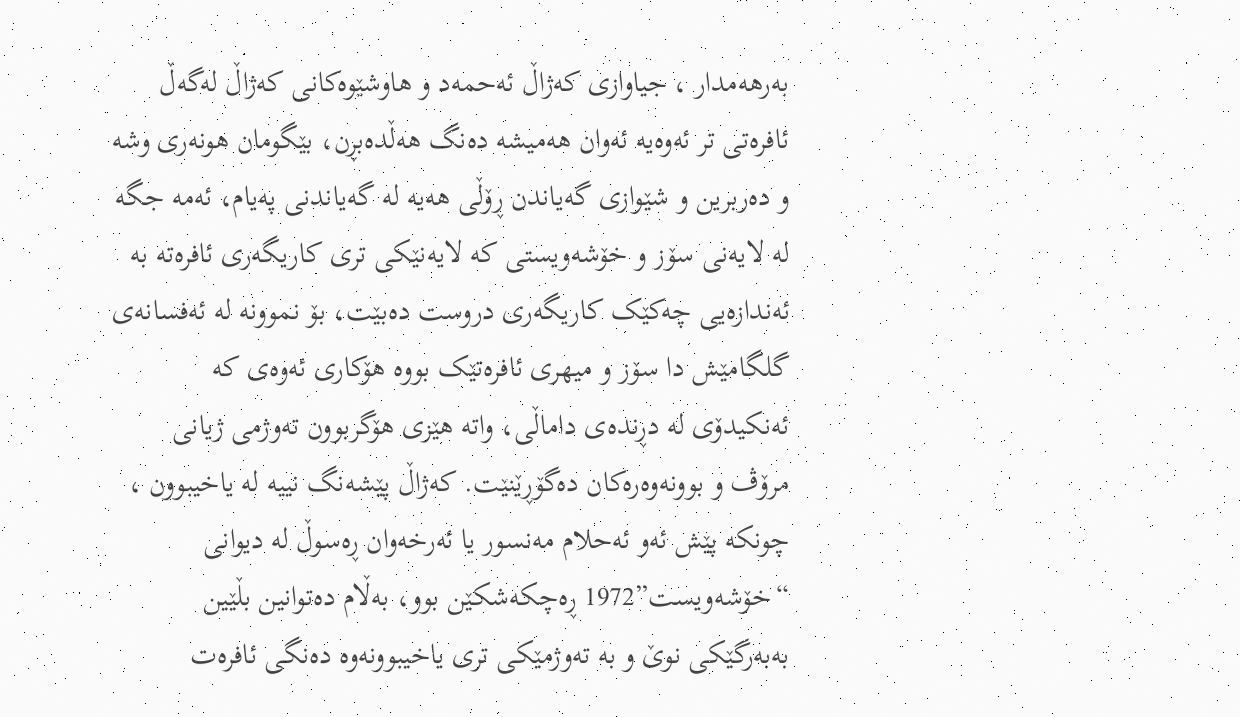بەرهەمدار ، جیاوازی کەژاڵ ئەحمەد و هاوشێوەکانی کەژاڵ لەگەڵ ئافرەتی تر ئەوەیە ئەوان هەمیشە دەنگ هەڵدەبڕن، بێگومان هونەری وشە و دەربرین و شێوازی گەیاندن ڕۆڵی هەیە لە گەیاندنی پەیام، ئەمە جگە لە لایەنی سۆز و خۆشەویستی کە لایەنێکی تری کاریگەری ئافرەتە بە ئەندازەیی چەکێک کاریگەری دروست دەبێت، بۆ نموونە لە ئەفسانەی گلگامێش دا سۆز و میهری ئافرەتێک بووە هۆکاری ئەوەی کە ئەنکیدۆی لە دڕندەی داماڵی، واتە هێزی هۆگربوون تەوژمی ژیانی مرۆڤ و بوونەوەرەکان دەگۆڕێنێت. کەژاڵ پێشەنگ نییە لە یاخیبوون ، چونکە پێش ئەو ئەحلام مەنسور یا ئەرخەوان ڕەسوڵ لە دیوانی “خۆشەویست”1972 ڕەچکەشکێن بوو، بەڵام دەتوانین بڵێین بەبەرگێکی نوێ و بە تەوژمێکی تری یاخیبوونەوە دەنگی ئافرەت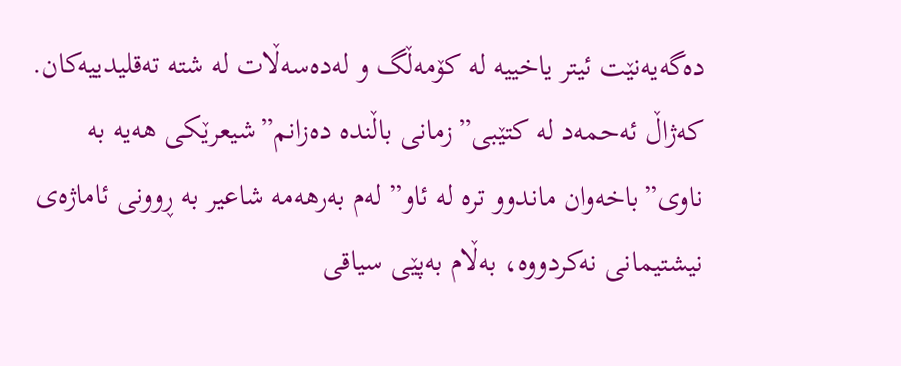دەگەیەنێت ئیتر یاخییە لە کۆمەڵگ و لەدەسەڵات لە شتە تەقلیدییەکان. کەژاڵ ئەحمەد لە کتێبی”زمانی باڵندە دەزانم”شیعرێکی هەیە بە ناوی”باخەوان ماندوو ترە لە ئاو” لەم بەرهەمە شاعیر بە ڕوونی ئاماژەی نیشتیمانی نەکردووە، بەڵام بەپێی سیاقی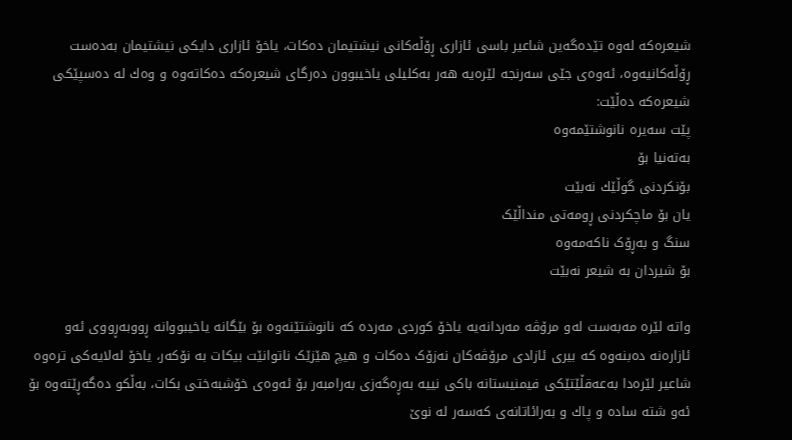شیعرەکە لەوە تێدەگەین شاعیر باسی ئازاری ڕۆڵەکانی نیشتیمان دەکات، یاخۆ ئازاری دایکی نیشتیمان بەدەست ڕۆڵەکانیەوە، ئەوەی جێی سەرنجە لێرەیە هەر بەکلیلی یاخیبوون دەرگای شیعرەکە دەکاتەوە و وەك لە دەسپێکی شیعرەکە دەڵێت:
پێت سەیرە نانوشتێمەوە
بەتەنیا بۆ
بۆنکردنی گوڵێك نەبێت
یان بۆ ماچکردنی ڕومەتی منداڵێک
سنگ و بەڕۆک ناکەمەوە
بۆ شیردان بە شیعر نەبێت

واتە لێرە مەبەست لەو مرۆڤە مەردانەیە یاخۆ کوردی مەردە کە نانوشتێنەوە بۆ بێگانە یاخیبووانە ڕووبەڕووی ئەو ئازارەنە دەبنەوە کە بیری ئازادی مرۆڤەکان نەزۆک دەکات و هیچ هێزێک ناتوانێت بیکات بە نۆکەر، یاخۆ لەلایەکی ترەوە شاعیر لێرەدا بەعەقڵێتێکی فیمنیستانە باکی نییە بەڕەگەزی بەرامبەر بۆ ئەوەی خۆشبەختی بکات، بەڵکو دەگەڕێتەوە بۆ ئەو شتە سادە و پاك و بەرائاتانەی کەسەر لە نوێ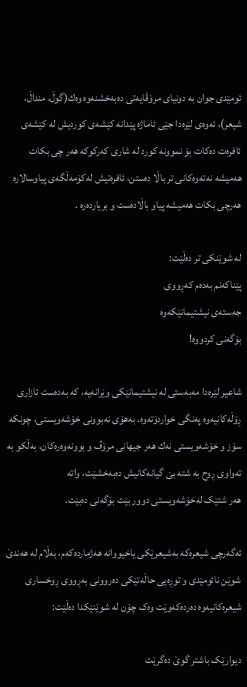ئومێدی جوان بە دونیای مرۆڤایەتی دەبەخشنەوە وەك(گوڵ، منداڵ، شیعر)، ئەوەی لێرەدا جێی ئاماژە پێدانە کێشەی کوردیش لە کێشەی ئافرەت دەکات بۆ نموونە کورد لە شاری کەرکوکە هەر چی بکات هەمیشە نەتەوەکانی تر باڵا دەستن، ئافرەتیش لەکۆمەڵگەی پیاوسالارە هەرچی بکات هەمیشە پیاو باڵادەست و بریاردەرە .

لە شوێنکی تر دەڵێت:
پێناکەنم بەدەم کەڕووی
جەستەی نیشتیمانێکەوە
بۆگەنی کردووە!

شاعیر لێرەدا مەبەستی لە نیشتیمانێکی وێرانەیە، کە بەدەست ئازاری ڕۆڵەکانیەوە پەنگی خواردۆتەوە، بەهۆی نەبوونی خۆشەویستی، چونکە سۆز و خۆشەویستی نەك هەر جیهانی مرۆڤ و بوونەوەرەکان، بەڵکو بە تەواوی ڕوح بە شتە بێ گیانەکانیش دەبەخشێت، واتە
هەر شتێک لەخۆشەویستی دوور بێت بۆگەنی دەبێت.

ئەگەرچی شیعرەکە بەشیعرێکی یاخیووانە هەژماردەکەم، بەڵام لە هەندێ شوێن نائومێدی و توڕەیی حاڵەتێکی دەروونی بەڕووی ڕوخساری شیعرەکانیەوە دەردەکەوێت وەک چۆن لە شوێنێکدا دەڵێت:

دیوارێک باشتر گوێ دەگرێت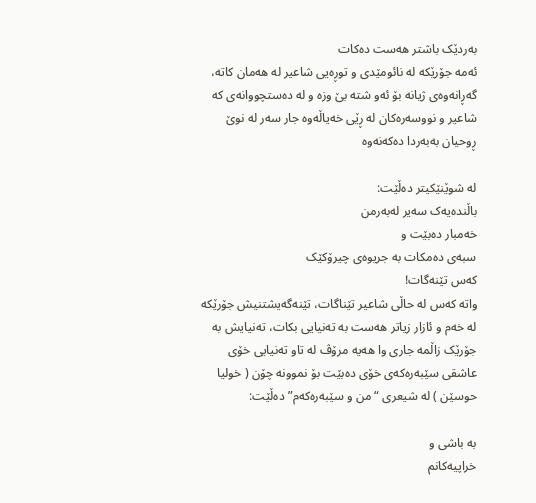بەردێک باشتر هەست دەکات
ئەمە جۆرێکە لە نائومێدی و توڕەیی شاعیر لە هەمان کاتە، گەڕانەوەی ژیانە بۆ ئەو شتە بێ وزە و لە دەستچووانەی کە شاعیر و نووسەرەکان لە ڕێی خەیاڵەوە جار سەر لە نوێ ڕوحیان بەبەردا دەکەنەوە

لە شوێنێکیتر دەڵێت:
باڵندەیەک سەیر لەبەرمن
خەمبار دەبێت و
سبەی دەمکات بە جریوەی چیرۆکێک
کەس تێنەگات!
واتە کەس لە حاڵی شاعیر تێناگات، تێنەگەیشتنیش جۆرێکە لە خەم و ئازار زیاتر هەست بە تەنیایی بکات، تەنیایش بە جۆرێک زاڵمە جاری وا هەیە مرۆڤ لە تاو تەنیایی خۆی عاشقی سێبەرەکەی خۆی دەبێت بۆ نموونە چۆن ( خولیا حوسێن ) لە شیعری “من و سێبەرەکەم” دەڵێت:

بە باشی و
خراپیەکانم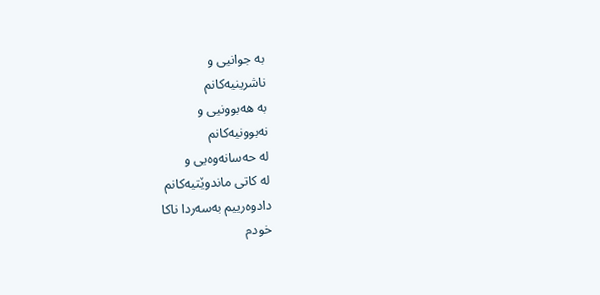بە جوانیی و
ناشرینیەکانم
بە هەبوونیی و
نەبوونیەکانم
لە حەسانەوەیی و
لە کاتی ماندوێتیەکانم
دادوەرییم بەسەردا ناکا
خودم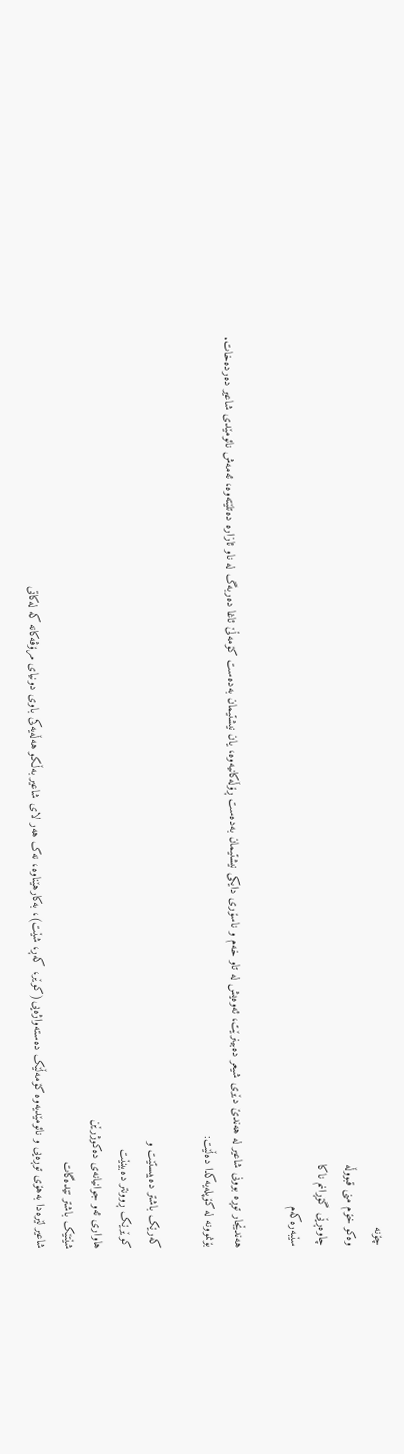چۆنە
وەکو خۆم منی قبووڵە
چاوەڕێی گۆڕانم ناکا
سێبەرەکەم

هەندێجار توڕە بوونی شاعیر لە هەندێ دێری شیعر دەبینرێت، ئەوەیش لە تاو خەم و ناسۆری دایکی نیشتیمان بەدەست ڕۆڵەکانیەوە، یان نیشتیمان بەدەست کۆمەڵێ ئاغا دەربەگ لە ناو ئازارە دەتلێتەوە، ئەمەش نائومێدی شاعیر دەردەخات.
بۆنموونە لە کۆپلەیەکدا دەڵێت:

کەرێک باشتر دەبیستێت و
کوێرێک ڕوونتر دەبینێت
هاواری ئەو جوانیانەی دەکوژرێن
شێتێک باشتر تێدەگات
شاعیر لێرەدا بەهۆی توڕەیی و نائومێدیەوە کۆمەڵێک دەستەواژەیی(کوێر، کەڕ، شێت)، بەکارهێناوە، نەک هەر لای شاعیر بەڵکو هەڵەیەکی باوی دونیای مرۆڤەکانە کە لەکاتی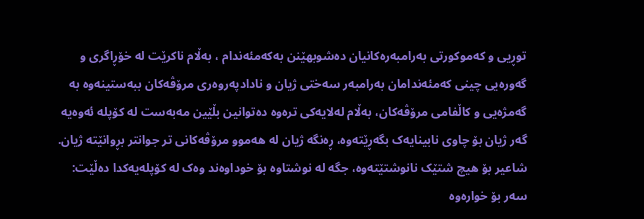توڕیی و کەموکورتی بەرامبەرەکانیان دەشوبهێنن بەکەمئەندام ، بەڵام ناکرێت لە خۆڕاگری و گەورەیی چینی کەمئەندامان بەرامبەر سەختی ژیان و نادادپەروەری مرۆڤەکان ببەستینەوە بە گەمژەیی و کاڵفامی مرۆڤەکان، بەڵام لەلایەکی ترەوە دەتوانین بڵێین مەبەست لە کۆپلە ئەوەیە گەر ژیان بۆ چاوی نابینایەک بگەڕێتەوە، ڕەنگە ژیان له هەموو مرۆڤەکانی تر جوانتر بڕوانێتە ژیان.
شاعیر بۆ هیچ شتێک نانوشتێتەوە، جگە لە نوشتاوە بۆ خوداوەند وەک لە کۆپلەیەکدا دەڵێت:
سەر بۆ خوارەوە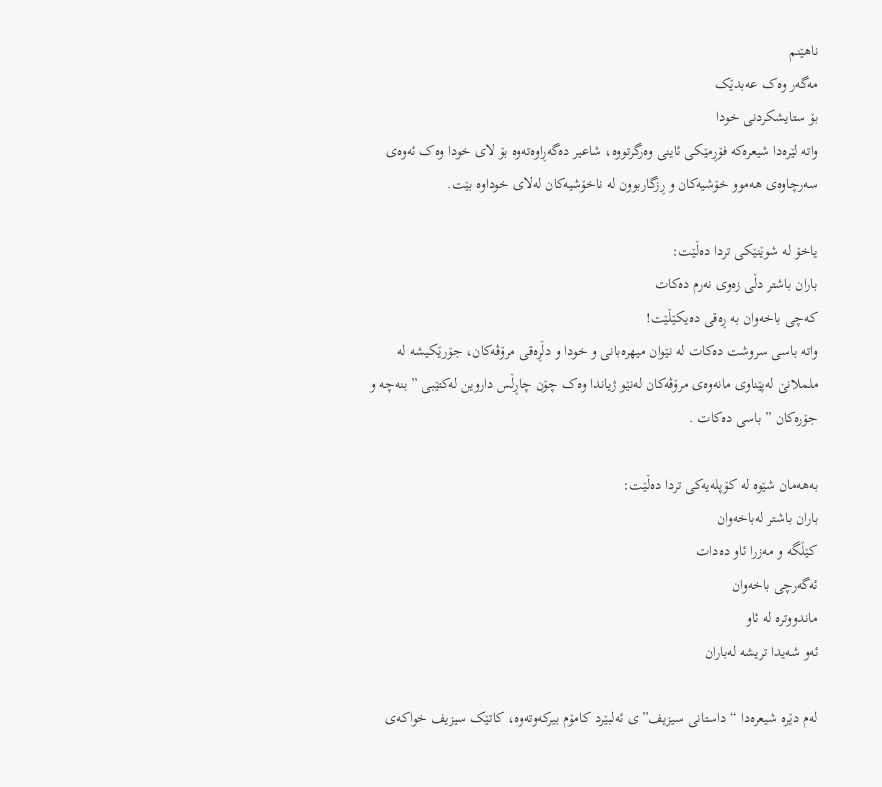ناهێنم
مەگەر وەک عەبدێک
بۆ ستایشکردنی خودا
واتە لێرەدا شیعرەکە فۆڕمێکی ئاینی وەرگرتووە، شاعیر دەگەڕاوەتەوە بۆ لای خودا وەک ئەوەی سەرچاوەی هەموو خۆشیەکان و ڕزگاربوون لە ناخۆشیەکان لەلای خوداوە بێت.

یاخۆ لە شوێنێکی تردا دەڵێت:
باران باشتر دڵی زەوی نەرم دەکات
کەچی باخەوان بە ڕەقی دەیکێڵێت!
واتە باسی سروشت دەکات لە نێوان میهرەبانی و خودا و دڵڕەقی مرۆڤەکان، جۆرێکیشە لە ململانێ لەپێناوی مانەوەی مرۆڤەکان لەنێو ژیاندا وەک چۆن چاڕڵس داروین لەکتێبی ” بنەچە و جۆرەکان ” باسی دەکات .

بەهەمان شێوە لە کۆپلەیەکی تردا دەڵێت:
باران باشتر لەباخەوان
کێڵگە و مەزرا ئاو دەدات
ئەگەرچی باخەوان
ماندووترە لە ئاو
ئەو شەیدا تریشە لەباران

لەم دێرە شیعرەدا “داستانی سیزیف”ی ئەلبێرد کامۆم بیرکەوتەوە، کاتێک سیزیف خواکەی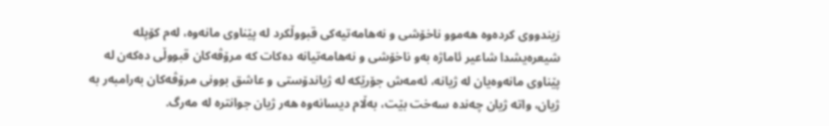زیندووی کردەوە هەموو ناخۆشی و نەهامەتیەکی قبووڵکرد لە پێناوی مانەوە، لەم کۆپلە شیعرەیشدا شاعیر ئاماژە بەو ناخۆشی و نەهامەتیانە دەکات کە مرۆڤەکان قبووڵی دەکەن لە پێناوی مانەوەیان لە ژیانە، ئەمەش جۆرێکە لە ژیاندۆستی و عاشق بوونی مرۆڤەکان بەرامبەر بە ژیان، واتە ژیان چەندە سەخت بێت، بەڵام دیسانەوە هەر ژیان جوانترە لە مەرگ.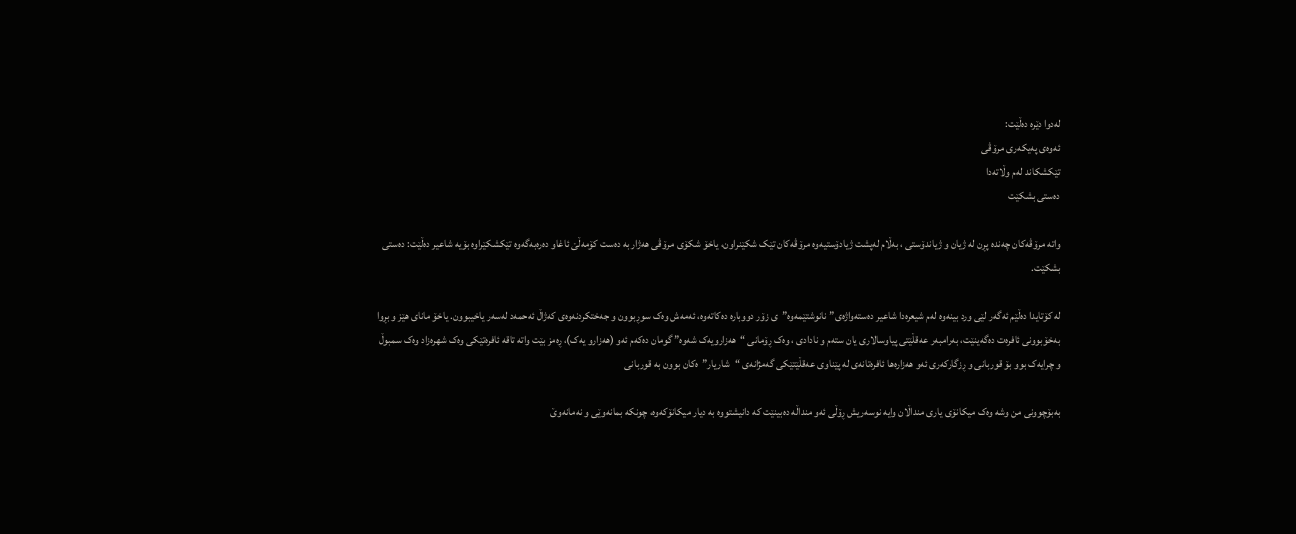لەدوا دێرە دەڵێت:
ئەوەی پەیکەری مرۆڤی
تێکشکاند لەم وڵاتەدا
دەستی بشکێت

واتە مرۆڤەکان چەندە پڕن لە ژیان و ژیاندۆستی ، بەڵام لەپشت ژیادۆستیەوە مرۆڤەکان تێک شکێنراون، یاخۆ شکۆی مرۆڤی هەژار بە دەست کۆمەڵێ ئاغاو دەرەبەگەوە تێکشکێراوە بۆیە شاعیر دەڵێت: دەستی بشکێت.

لە کۆتایدا دەڵێم ئەگەر لێی ورد بینەوە لەم شیعرەدا شاعیر دەستەواژەی”نانوشتێمەوە”ی زۆر دووبارە دەکاتەوە، ئەمەش وەک سوڕبوون و جەختکردنەوەی کەژاڵ ئەحمەد لەسەر یاخیبوون. یاخۆ مانای هێز و بڕوا بەخۆبوونی ئافرەت دەگەینێت، بەرامبەر عەقڵێتی پیاوسالاری یان ستەم و نادادی ، وەک ڕۆمانی “هەزارویەک شەوە” گومان دەکەم ئەو (هەزارو یەک)، ڕەمز بێت واتە تاقە ئافرەتێکی وەک شهرەزاد وەک سمبوڵ و چرایەک بوو بۆ قوربانی و ڕزگارکەری ئەو هەزارەها ئافرەتانەی لە پێناوی عەقڵێتێکی گەمژانەی “شاریار”ەکان بوون بە قوربانی

بەبۆچوونی من وشە وەک میکانۆی یاری منداڵان وایە نوسەریش ڕۆڵی ئەو منداڵە دەبینێت کە دانیشتووە بە دیار میکانۆکەوە، چونکە بمانەوێی و نەمانەوێ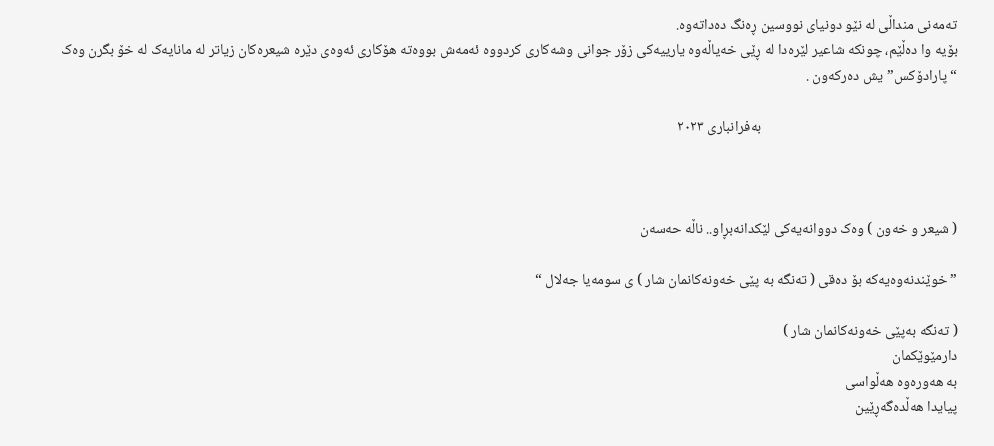تەمەنی منداڵی لە نێو دونیای نووسین ڕەنگ دەداتەوە.
بۆیە وا دەڵێم، چونکە شاعیر لێرەدا لە ڕێی خەیاڵەوە یارییەکی زۆر جوانی وشەکاری کردووە ئەمەش بووەتە هۆکاری ئەوەی دێرە شیعرەکان زیاتر لە مانایەک لە خۆ بگرن وەک “پارادۆکس”یش دەرکەون .

                                                           بەفرانباری ٢٠٢٣



( شیعر و خەون ) وەک دووانەیەکی لێکدانەبڕاو.. ناڵە حەسەن

” خوێندنەوەیەکە بۆ دەقی ( تەنگە بە پێی خەونەکانمان شار ) ی سومەیا جەلال “

( تەنگە بەپێی خەونەکانمان شار )
دارمێوێکمان
بە هەورەوە هەڵواسی
پیایدا هەڵدەگەڕێین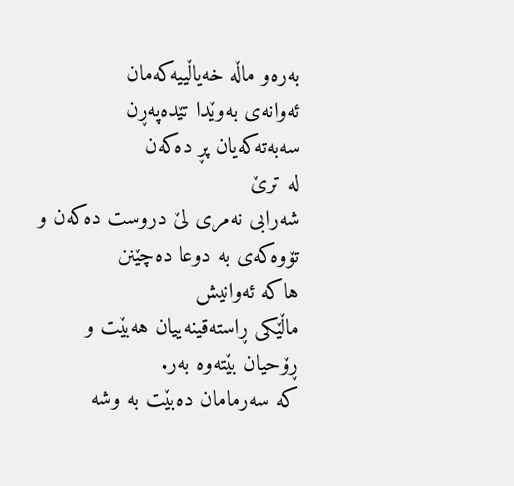بەرەو ماڵە خەیاڵییەکەمان
ئەوانەی بەوێدا تێدەپەڕن
سەبەتەکەیان پڕ دەکەن
لە ترێ
شەرابی نەمری لێ دروست دەکەن و
تۆوەکەی بە دوعا دەچێنن
هاکە ئەوانیش
ماڵێکی ڕاستەقینەییان هەبێت و
ڕۆحیان بێتەوە بەر.
کە سەرمامان دەبێت بە وشە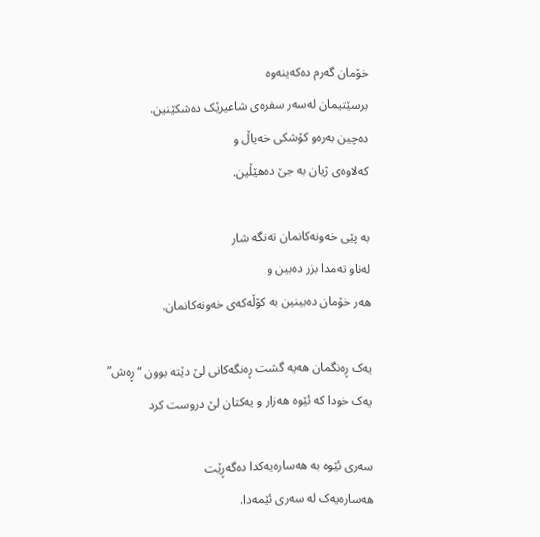خۆمان گەرم دەکەینەوە
برسێتیمان لەسەر سفرەی شاعیرێک دەشکێنین.
دەچین بەرەو کۆشکی خەیاڵ و
کەلاوەی ژیان بە جێ دەهێڵین.

بە پێی خەونەکانمان تەنگە شار
لەناو تەمدا بزر دەبین و
هەر خۆمان دەبینین بە کۆڵەکەی خەونەکانمان.

یەک ڕەنگمان هەیە گشت ڕەنگەکانی لێ دێتە بوون “ڕەش”
یەک خودا کە ئێوە هەزار و یەکتان لێ دروست کرد

سەری ئێوە بە هەسارەیەکدا دەگەڕێت
هەسارەیەک لە سەری ئێمەدا.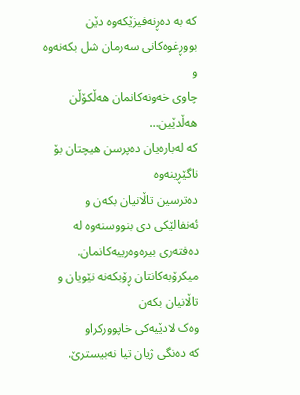کە بە دەڕنەفیزێکەوە دێن
بووڕغوەکانی سەرمان شل بکەنەوە و
چاوی خەونەکانمان هەڵکۆڵن
هەڵدێین…
کە لەبارەیان دەپرسن هیچتان بۆ ناگێڕینەوە
دەترسین تاڵانیان بکەن و
ئەنفالێکی دی بنووسنەوە لە دەفتەری بیرەوەرییەکانمان.
میکرۆبەکانتان ڕۆبکەنە نێویان و تاڵانیان بکەن
وەک لادێیەکی خاپوورکراو
کە دەنگی ژیان تیا نەبیسترێ.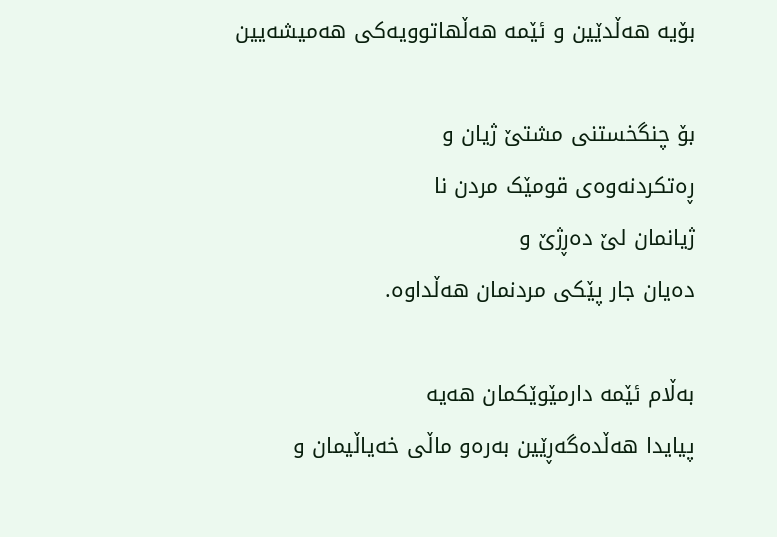بۆیە هەڵدێین و ئێمە هەڵهاتوویەکی هەمیشەیین

بۆ چنگخستنی مشتێ ژیان و
ڕەتکردنەوەی قومێک مردن نا
ژیانمان لێ دەڕژێ و
دەیان جار پێکی مردنمان هەڵداوە.

بەڵام ئێمە دارمێوێکمان هەیە
پیایدا هەڵدەگەڕێین بەرەو ماڵی خەیاڵیمان و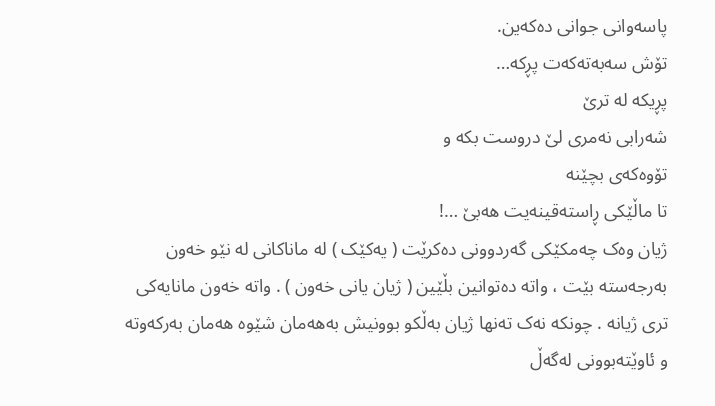پاسەوانی جوانی دەکەین.
تۆش سەبەتەکەت پڕکە…
پڕیکە لە ترێ
شەرابی نەمری لێ دروست بکە و
تۆوەکەی بچێنە
تا ماڵێکی ڕاستەقینەیت هەبێ …!
ژیان وەک چەمکێکی گەردوونی دەکرێت ( یەکێک ) لە ماناکانی لە نێو خەون بەرجەستە بێت ، واتە دەتوانین بڵێین ( ژیان یانی خەون ) . واتە خەون مانایەکی تری ژیانە . چونکە نەک تەنها ژیان بەڵکو بوونیش بەهەمان شێوە هەمان بەرکەوتە و ئاوێتەبوونی لەگەڵ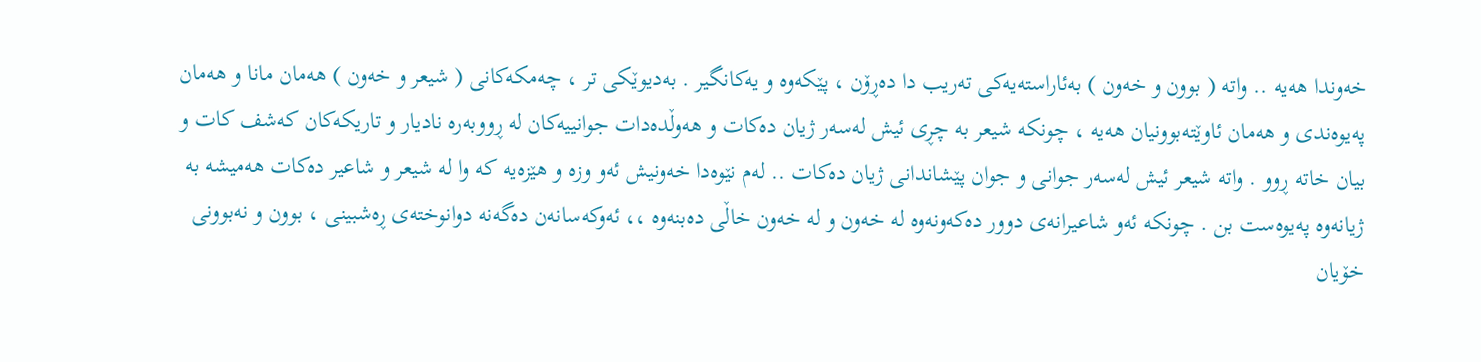خەوندا هەیە .. واتە ( بوون و خەون ) بەئاراستەیەکی تەریب دا دەڕۆن ، پێکەوە و یەکانگیر . بەدیوێکی تر ، چەمکەکانی ( شیعر و خەون ) هەمان مانا و هەمان پەیوەندی و هەمان ئاوێتەبوونیان هەیە ، چونکە شیعر بە چڕی ئیش لەسەر ژیان دەکات و هەوڵدەدات جوانییەکان لە ڕووبەرە نادیار و تاریکەکان کەشف کات و بیان خاتە ڕوو . واتە شیعر ئیش لەسەر جوانی و جوان پێشاندانی ژیان دەکات .. لەم نێوەدا خەونیش ئەو وزە و هێزەیە کە وا لە شیعر و شاعیر دەکات هەمیشە بە ژیانەوە پەیوەست بن . چونکە ئەو شاعیرانەی دوور دەکەونەوە لە خەون و لە خەون خاڵی دەبنەوە ،، ئەوکەسانەن دەگەنە دوانوختەی ڕەشبینی ، بوون و نەبوونی خۆیان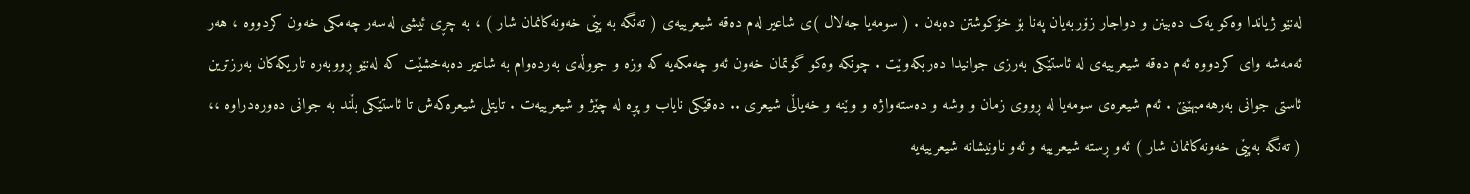لەنێو ژیاندا وەکو یەک دەبینن و دواجار زۆربەیان پەنا بۆ خۆکوشتن دەبەن . ( سومەیا جەلال )ی شاعیر لەم دەقە شیعرییەی ( تەنگە بە پێی خەونەکانمان شار ) ، بە چڕی ئیشی لەسەر چەمکی خەون کردووە ، هەر ئەمەشە وای کردووە ئەم دەقە شیعرییەی لە ئاستێکی بەرزی جوانیدا دەربکەوێت . چونکە وەکو گوتمان خەون ئەو چەمکەیە کە وزە و جووڵەی بەردەوام بە شاعیر دەبەخشێت کە لەنێو ڕووبەرە تاریکەکان بەرزترین ئاستی جوانی بەرهەمبهێنێ . ئەم شیعرەی سومەیا لە ڕووی زمان و وشە و دەستەواژە و وێنە و خەیاڵی شیعری .. دەقێکی نایاب و پڕە لە چێژ و شیعرییەت . تایتلی شیعرەکەش تا ئاستێکی بڵند بە جوانی دەورەدراوە ،، ( تەنگە بەپێی خەونەکانمان شار ) ئەو ڕستە شیعرییە و ئەو ناونیشانە شیعرییەیە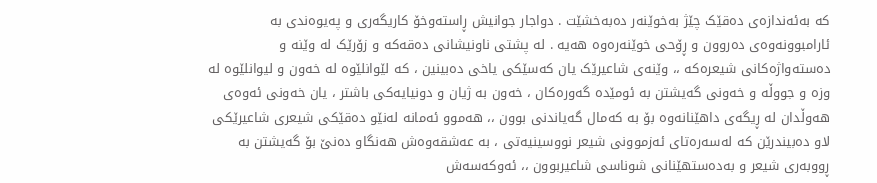کە بەئەندازەی دەقێک چێژ بەخوێنەر دەبەخشێت . دواجار جوانیش ڕاستەوخۆ کاریگەری و پەیوەندی بە ئارامبوونەوەی دەروون و ڕۆحی خوێنەرەوە هەیە . لە پشتی ناونیشانی دەقەکە و زۆرێک لە وێنە و دەستەواژەکانی شیعرەکە ،، وێنەی شاعیرێک یان کەسێکی یاخی دەبینین ، کە لێوانلێوە لە خەون و لیوانلێوە لە وزە و جووڵە و خەونی گەیشتن بە ئومێدە گەورەکان ، خەون بە ژیان و دونیایەکی باشتر ، یان خەونی ئەوەی هەوڵدان لە ڕیگەی داهێنانەوە بۆ بە کەمال گەیاندنی بوون ،، هەموو ئەمانە لەنێو دەقێکی شیعری شاعیرێکی لاو دەبیندرێن کە لەسەرەتای ئەزموونی شیعر نووسینیەتی ، بە عەشقەوەش هەنگاو دەنێ بۆ گەیشتن بە ڕووبەری شیعر و بەدەستهێنانی شوناسی شاعیربوون ،، ئەوکەسەش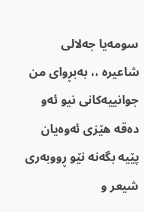سومەیا جەلالی شاعیرە ،، بەبڕوای من جوانییەکانی نیو ئەو دەقە هێزی ئەوەیان پێیە بگەنە نێو ڕووبەری شیعر و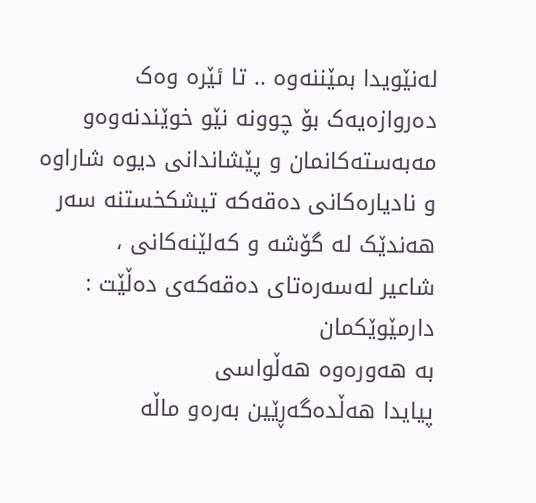لەنێویدا بمێننەوە .. تا ئێرە وەک دەروازەیەک بۆ چوونە نێو خوێندنەوەو مەبەستەکانمان و پێشاندانی دیوە شاراوە و نادیارەکانی دەقەکە تیشکخستنە سەر هەندێک لە گۆشە و کەلێنەکانی ،
شاعیر لەسەرەتای دەقەکەی دەڵێت :
دارمێوێکمان
بە هەورەوە هەڵواسی
پیایدا هەڵدەگەڕێین بەرەو ماڵە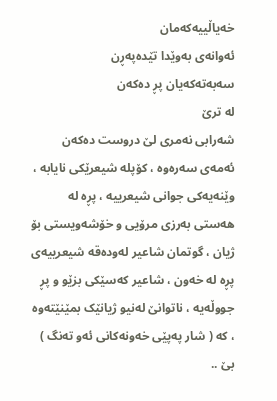خەیاڵییەکەمان
ئەوانەی بەوێدا تێدەپەڕن
سەبەتەکەیان پڕ دەکەن
لە ترێ
شەرابی نەمری لێ دروست دەکەن
ئەمەی سەرەوە ، کۆپلە شیعرێکی نایابە ، وێنەیەکی جوانی شیعرییە ، پڕە لە هەستی بەرزی مرۆیی و خۆشەویستی بۆ ژیان ، گوتمان شاعیر لەودەقە شیعرییەی پڕە لە خەون ، شاعیر کەسێکی بزێو و پڕ جووڵەیە ، ناتوانێ لەنیو ژیانێک بمێنێتەوە ، کە ( شار پەپێی خەونەکانی ئەو تەنگ ) بێ ..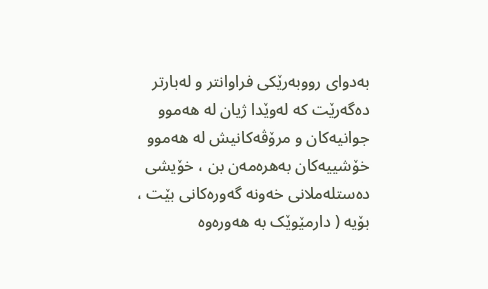بەدوای رووبەرێکی فراوانتر و لەبارتر دەگەرێت کە لەوێدا ژیان لە هەموو جوانیەکان و مرۆڤەکانیش لە هەموو خۆشییەکان بەهرەمەن بن ، خۆیشی دەستلەملانی خەونە گەورەکانی بێت ، بۆیە ( دارمێوێک بە هەورەوە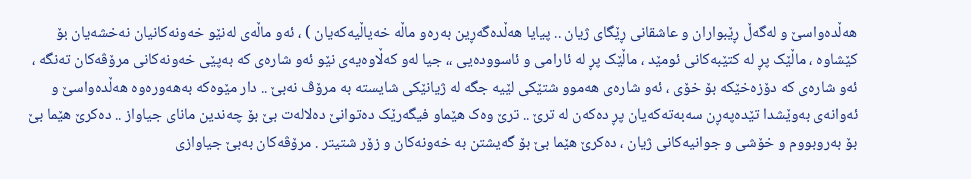هەڵدەواسێ و لەگەڵ ڕێبواران و عاشقانی ڕێگای ژیان .. پیایا هەڵدەگەڕین بەرەو ماڵە خەیاڵیەکەیان ) ، ئەو ماڵەی لەنێو خەونەکانیان نەخشەیان بۆ کێشاوە ، ماڵێک پڕ لە کتێبەکانی ئومێد ، ماڵێک پڕ لە ئارامی و ئاسوودەیی ،، جیا لەو کەڵاوەیەی نێو ئەو شارەی کە بەپێی خەونەکانی مرۆڤەکان تەنگە ، ئەو شارەی کە دۆزەخێکە بۆ خۆی ، ئەو شارەی هەموو شتێکی لێیە جگە لە ژیانێکی شایستە بە مرۆڤ نەبێ .. دار مێوەکە بەهەورەوە هەڵدەواسێ و ئەوانەی بەوێشدا تێدەپەڕن سەبەتەکەیان پڕ دەکەن لە ترێ .. ترێ وەک هێماو فیگەرێک دەتوانێ دەلالەت بێ بۆ چەندین مانای جیاواز .. دەکرێ هێما بێ بۆ بەروبووم و خۆشی و جوانیەکانی ژیان ، دەکرێ هێما بێ بۆ گەیشتن بە خەونەکان و زۆر شتیتر . مرۆڤەکان بەبێ جیاوازی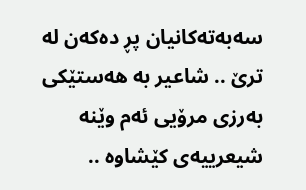سەبەتەکانیان پڕ دەکەن لە ترێ .. شاعیر بە هەستێکی بەرزی مرۆیی ئەم وێنە شیعرییەی کێشاوە ..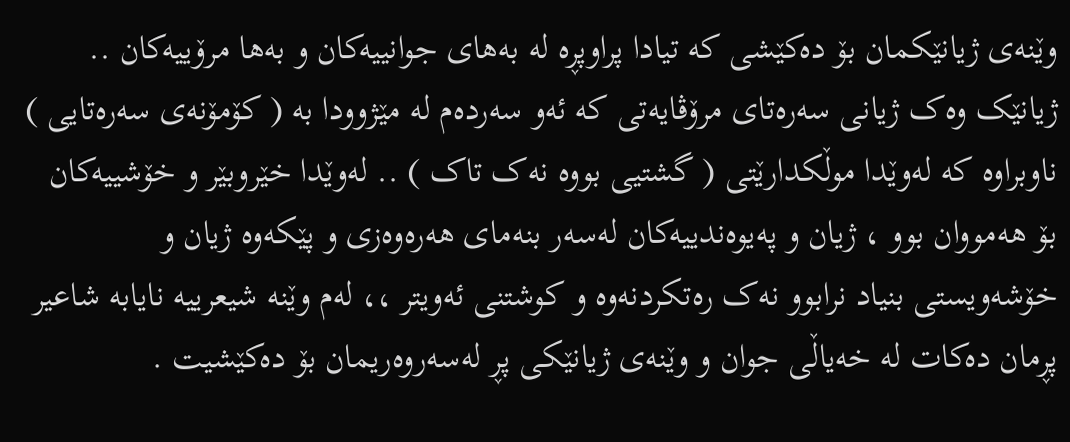وێنەی ژیانێکمان بۆ دەکێشی کە تیادا پراوپڕە لە بەهای جوانییەکان و بەها مرۆییەکان .. ژیانێک وەک ژیانی سەرەتای مرۆڤایەتی کە ئەو سەردەم لە مێژوودا بە ( کۆمۆنەی سەرەتایی ) ناوبراوە کە لەوێدا موڵکدارێتی ( گشتیی بووە نەک تاک ) .. لەوێدا خێروبێر و خۆشییەکان بۆ هەمووان بوو ، ژیان و پەیوەندییەکان لەسەر بنەمای هەرەوەزی و پێکەوە ژیان و خۆشەویستی بنیاد نرابوو نەک رەتکردنەوە و کوشتنی ئەویتر ،، لەم وێنە شیعرییە نایابە شاعیر پڕمان دەکات لە خەیاڵی جوان و وێنەی ژیانێکی پڕ لەسەروەریمان بۆ دەکێشیت .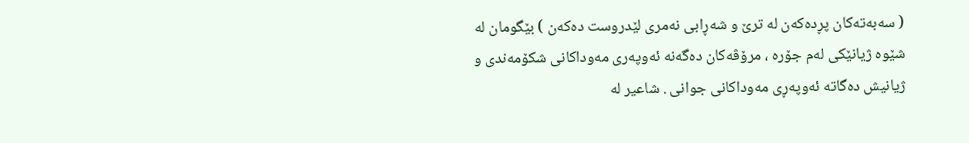( سەبەتەکان پڕدەکەن لە ترێ و شەڕابی نەمری لێدروست دەکەن ) بێگومان لە شێوە ژیانێکی لەم جۆرە ، مرۆڤەکان دەگەنە ئەوپەری مەوداکانی شکۆمەندی و ژیانیش دەگاتە ئەوپەڕی مەوداکانی جوانی . شاعیر لە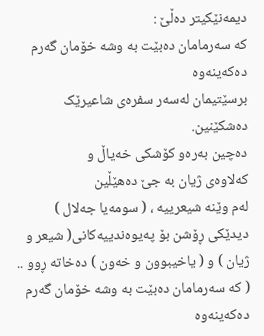دیمەنێکیتر دەڵێ :
کە سەرمامان دەبێت بە وشە خۆمان گەرم دەکەینەوە
برسێتیمان لەسەر سفرەی شاعیرێک دەشکێنین.
دەچین بەرەو کۆشکی خەیاڵ و
کەلاوەی ژیان بە جێ دەهێڵین
لەم وێنە شیعرییە ، ( سومەیا جەلال ) دیدێکی ڕۆشن بۆ پەیوەندییەکانی( شیعر و ژیان ) و ( یاخیبوون و خەون ) دەخاتە ڕوو .. ( کە سەرمامان دەبێت بە وشە خۆمان گەرم دەکەینەوە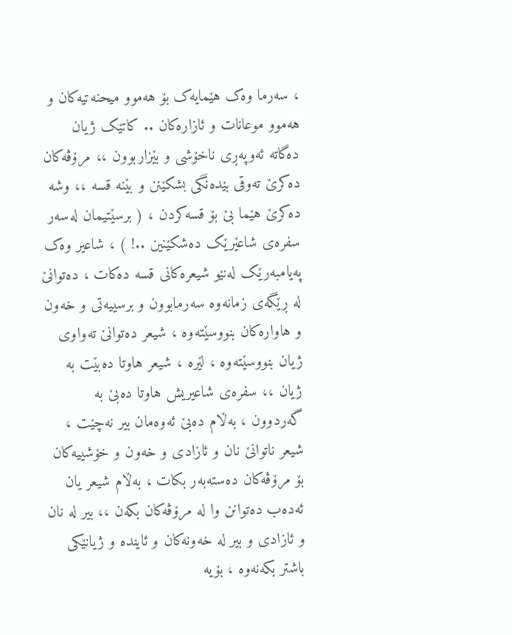، سەرما وەک هێمایەک بۆ هەموو میحنەتیەکان و هەموو موعانات و ئازارەکان .. کاتێک ژیان دەگاتە ئەوپەڕی ناخۆشی و بێزاربوون ،، مرۆڤەکان دەکرێ تەوقی بێدەنگی بشکێنن و بێنە قسە ،، وشە دەکرێ هێما بێ بۆ قسەکردن ، ( برسێتیمان لەسەر سفرەی شاعێرێک دەشکێنین ..! ) ، شاعیر وەک پەیامبەرێک لەنێو شیعرەکانی قسە دەکات ، دەتوانێ لە ڕێگەی زمانەوە سەرمابوون و برسییەتی و خەون و هاوارەکان بنووسێتەوە ، شیعر دەتوانێ تەواوی ژیان بنووسێتەوە ، لێرە ، شیعر هاوتا دەبێت بە ژیان ،، سفرەی شاعیریش هاوتا دەبێ بە گەردوون ، بەڵام دەبێ ئەوەمان بیر نەچێت ، شیعر ناتوانێ نان و ئازادی و خەون و خۆشییەکان بۆ مرۆڤەکان دەستەبەر بکات ، بەڵام شیعر یان ئەدەب دەتوانن وا لە مرۆڤەکان بکەن ،، بیر لە نان و ئازادی و بیر لە خەونەکان و ئایندە و ژیانێکی باشتر بکەنەوە ، بۆیە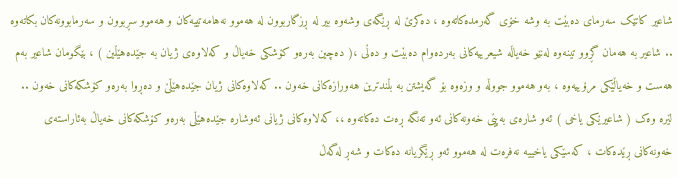شاعیر کاتێک سەرمای دەبێت بە وشە خۆی گەرمدەکاتەوە ، دەکرێ لە ڕێگەی وشەوە بیر لە ڕزگاربوون لە هەموو نەهامەتییەکان و هەموو سڕبوون و سەرمابوونەکان بکاتەوە .. شاعیر بە هەمان گڕوو تینەوە لەنێو خەیاڵە شیعرییەکانی بەردەوام دەبێت و دەڵی ،( دەچین بەرەو کۆشکی خەیاڵ و کەلاوەی ژیان بە جێدەهێڵین ) ، بێگومان شاعیر بەم هەست و خەیاڵێکی مرۆییەوە ، بەو هەموو جووڵە و وزەوە بۆ گەیشتن بە بڵندترین هەورازەکانی خەون .. کەلاوەکانی ژیان جێدەهێڵێ و دەڕوا بەرەو کۆشکەکانی خەون .. لێرە وەک ( شاعیرێکی یاخی ) ئەو شارەی بەپێی خەونەکانی ئەو تەنگە ڕەت دەکاتەوە ،، کەلاوەکانی ژیانی ئەوشارە جێدەهێڵی بەرەو کۆشکەکانی خەیاڵ بەئاراستەی خەونەکانی ڕێدەکات ، کەسێکی یاخییە نەفرەت لە هەموو ئەو ڕێگریانە دەکات و شەڕ لەگەڵ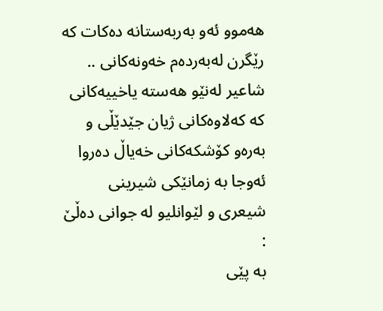هەموو ئەو بەربەستانە دەکات کە رێگرن لەبەردەم خەونەکانی .. شاعیر لەنێو هەستە یاخییەکانی کە کەلاوەکانی ژیان جێدێڵی و بەرەو کۆشکەکانی خەیاڵ دەروا ئەوجا بە زمانێکی شیرینی شیعری و لێوانلیو لە جوانی دەڵێ :
بە پێی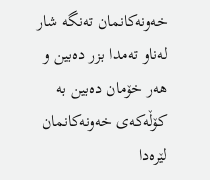خەونەکانمان تەنگە شار
لەناو تەمدا بزر دەبین و
هەر خۆمان دەبین بە کۆڵەکەی خەونەکانمان
لێرەدا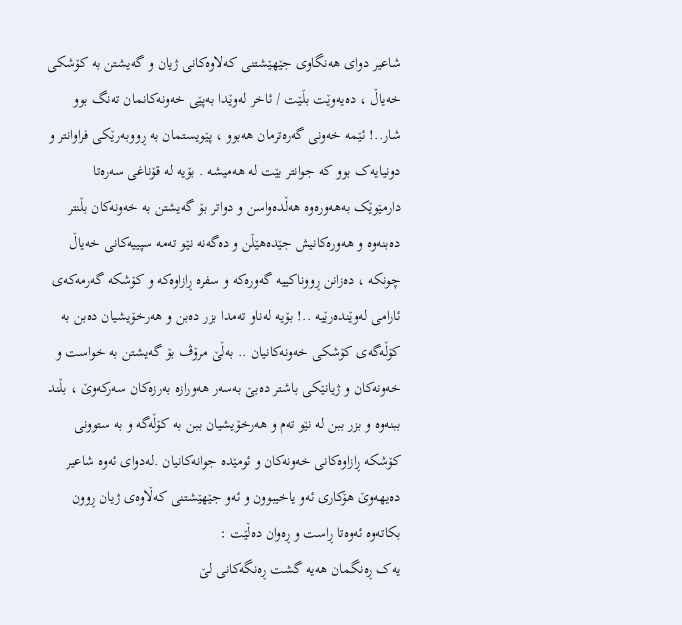شاعیر دوای هەنگاوی جێهێشتنی کەلاوەکانی ژیان و گەیشتن بە کۆشکی خەیاڵ ، دەیەوێت بڵێت / ئاخر لەوێدا بەپێی خەونەکانمان تەنگ بوو شار..! ئێمە خەونی گەرەترمان هەبوو ، پێویستمان بە ڕووبەرێکی فراوانتر و دونیایەک بوو کە جوانتر بێت لە هەمیشە . بۆیە لە قۆناغی سەرەتا دارمێوێک بەهەورەوە هەڵدەواسن و دواتر بۆ گەیشتن بە خەونەکان بڵنتر دەبنەوە و هەورەکانیش جێدەهێڵن و دەگەنە نێو تەمە سپییەکانی خەیاڵ چونکە ، دەزانن ڕووناکییە گەورەکە و سفرە ڕازاوەکە و کۆشکە گەرمەکەی ئارامی لەوێندەرێیە ..! بۆیە لەناو تەمدا بزر دەبن و هەرخۆیشیان دەبن بە کۆڵەگەی کۆشکی خەونەکانیان .. بەڵێ مرۆڤ بۆ گەیشتن بە خواست و خەونەکان و ژیانێکی باشتر دەبێ بەسەر هەورازە بەرزەکان سەرکەوێ ، بڵند ببنەوە و بزر ببن لە نێو تەم و هەرخۆیشیان ببن بە کۆڵەگە و بە ستوونی کۆشکە ڕازاوەکانی خەونەکان و ئومێدە جوانەکانیان .لەدوای ئەوە شاعیر دەیهەوێ هۆکاری ئەو یاخیبوون و ئەو جێهێشتنی کەڵاوەی ژیان ڕوون بکاتەوە ئەوەتا ڕاست و ڕەوان دەڵێت :
یەک ڕەنگمان هەیە گشت ڕەنگەکانی لێ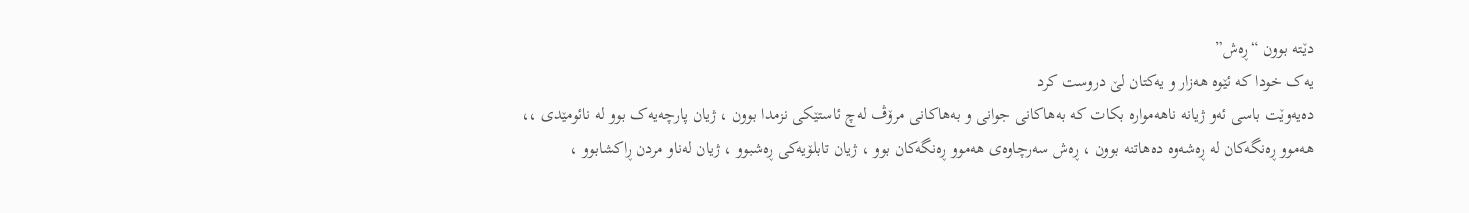دێتە بوون “ڕەش”
یەک خودا کە ئێوە هەزار و یەکتان لێ دروست کرد
دەیەوێت باسی ئەو ژیانە ناهەموارە بکات کە بەهاکانی جوانی و بەهاکانی مرۆڤ لەچ ئاستێکی نزمدا بوون ، ژیان پارچەیەک بوو لە نائومێدی ،، هەموو ڕەنگەکان لە ڕەشەوە دەهاتنە بوون ، ڕەش سەرچاوەی هەموو ڕەنگەکان بوو ، ژیان تابلۆیەکی ڕەشبوو ، ژیان لەناو مردن ڕاکشابوو ،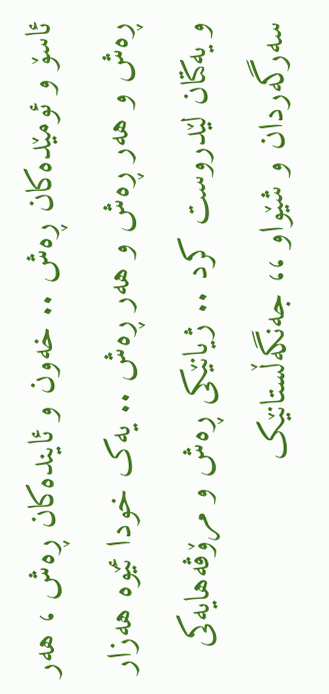ئاسۆ و ئومێدەکان ڕەش .. خەون و ئایندەکان ڕەش ، هەر ڕەش و هەر ڕەش و هەر ڕەش .. یەک خودا ئێوە هەزار و یەکتان لێدروست کرد .. ژیانێکی ڕەش و مرۆڤەهایەکی سەرگەردان و شێواو ،، جەنگەڵستانێک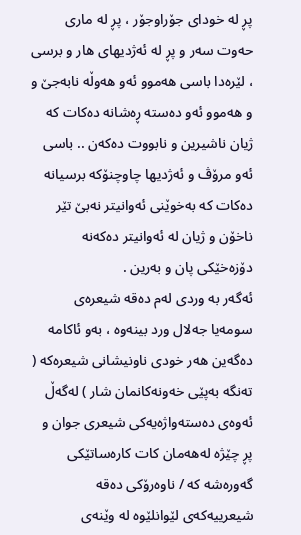پڕ لە خودای جۆراوجۆر ، پڕ لە ماری حەوت سەر و پڕ لە ئەژدیهای هار و برسی ، لێرەدا باسی هەموو ئەو هەوڵە نابەجێ و و هەموو ئەو دەستە ڕەشانە دەکات کە ژیان ناشیرین و نابووت دەکەن .. باسی ئەو مرۆڤ و ئەژدیها چاوچنۆکە برسیانە دەکات کە بەخوێنی ئەوانیتر نەبێ تێر ناخۆن و ژیان لە ئەوانیتر دەکەنە دۆزەخێکی پان و بەرین .
ئەگەر بە وردی لەم دەقە شیعرەی سومەیا جەلال ورد بینەوە ، بەو ئاکامە دەگەین هەر خودی ناونیشانی شیعرەکە ( تەنگە بەپێی خەونەکانمان شار ) لەگەڵ ئەوەی دەستەواژەیەکی شیعری جوان و پڕ چێژە لەهەمان کات کارەساتێکی گەورەشە کە / ناوەرۆکی دەقە شیعرییەکەی لێوانلێوە لە وێنەی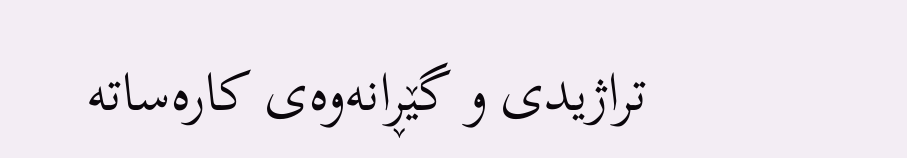تراژیدی و گێڕانەوەی کارەساتە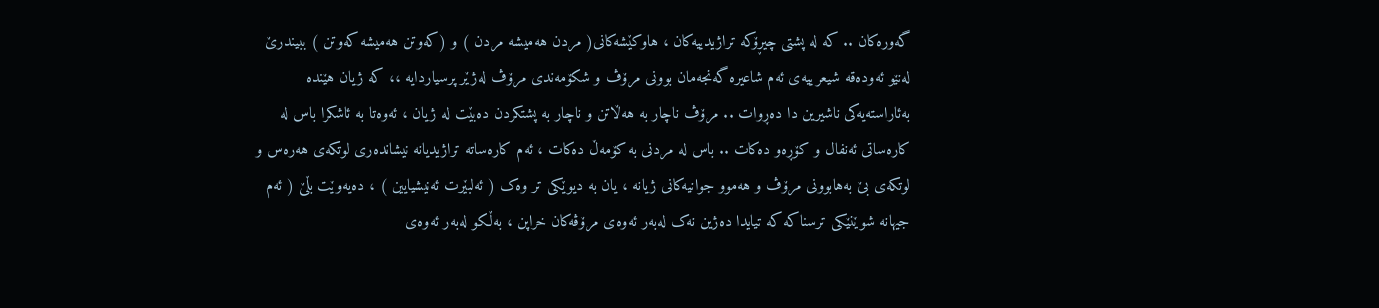گەورەکان .. کە لە پشتی چیڕۆکە تراژیدییەکان ، هاوکێشەکانی( مردن هەمیشە مردن ) و (کەوتن هەمیشە کەوتن ) ببیندرێ لەنێو ئەودەقە شیعرییەی ئەم شاعیرە گەنجەمان بوونی مرۆڤ و شکۆمەندی مرۆڤ لەژێر پرسیاردایە ،، کە ژیان هێندە بەئاراستەیەکی ناشیرین دا دەڕوات .. مرۆڤ ناچار بە هەڵاتن و ناچار بە پشتکردن دەبێت لە ژیان ، ئەوەتا بە ئاشکرا باس لە کارەساتی ئەنفال و کۆڕەو دەکات .. باس لە مردنی بە کۆمەڵ دەکات ، ئەم کارەساتە تراژیدیانە نیشاندەری لوتکەی هەرەس و لوتکەی بێ بەهابوونی مرۆڤ و هەموو جوانیەکانی ژیانە ، یان بە دیوێکی تر وەک ( ئەلبێرت ئەنیشیایین ) ، دەیەوێت بڵێ ( ئەم جیهانە شوێنێکی ترسناکە کە تیایدا دەژین نەک لەبەر ئەوەی مرۆڤەکان خراپن ، بەڵکو لەبەر ئەوەی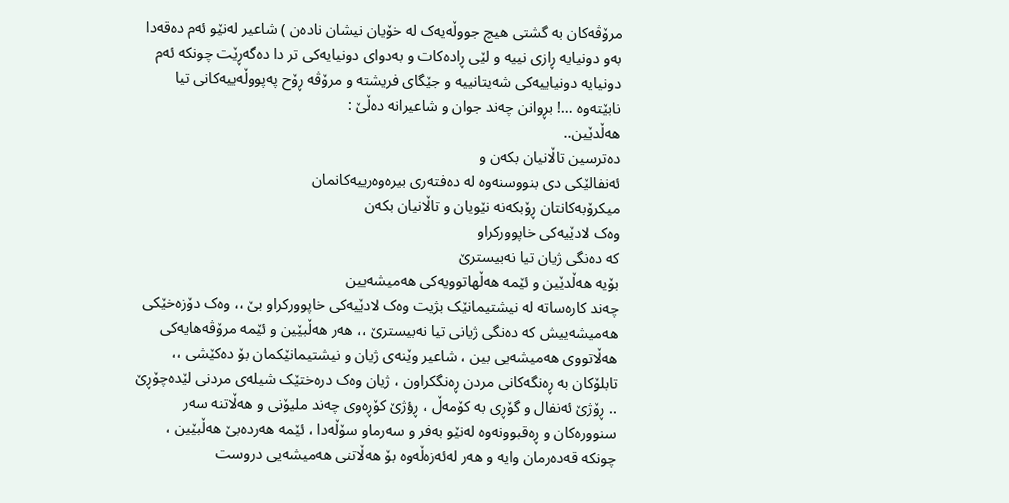مرۆڤەکان بە گشتی هیچ جووڵەیەک لە خۆیان نیشان نادەن ) شاعیر لەنێو ئەم دەقەدا بەو دونیایە ڕازی نییە و لێی ڕادەکات و بەدوای دونیایەکی تر دا دەگەڕێت چونکە ئەم دونیایە دونیاییەکی شەیتانییە و جێگای فریشتە و مرۆڤە ڕۆح پەپووڵەییەکانی تیا نابێتەوە …! بڕوانن چەند جوان و شاعیرانە دەڵێ :
هەڵدێین..
دەترسین تاڵانیان بکەن و
ئەنفالێکی دی بنووسنەوە لە دەفتەری بیرەوەرییەکانمان
میکرۆبەکانتان ڕۆبکەنە نێویان و تاڵانیان بکەن
وەک لادێیەکی خاپوورکراو
کە دەنگی ژیان تیا نەبیسترێ
بۆیە هەڵدێین و ئێمە هەڵهاتوویەکی هەمیشەیین
چەند کارەساتە لە نیشتیمانێک بژیت وەک لادێیەکی خاپوورکراو بێ ،، وەک دۆزەخێکی هەمیشەییش کە دەنگی ژیانی تیا نەبیسترێ ،، هەر هەڵبێین و ئێمە مرۆڤەهایەکی هەڵاتووی هەمیشەیی بین ، شاعیر وێنەی ژیان و نیشتیمانێکمان بۆ دەکێشی ،، تابلۆکان بە ڕەنگەکانی مردن ڕەنگکراون ، ژیان وەک درەختێک شیلەی مردنی لێدەچۆڕێ .. ڕۆژێ ئەنفال و گۆڕی بە کۆمەڵ ، ڕؤژێ کۆڕەوی چەند ملیۆنی و هەڵاتنە سەر سنوورەکان و ڕەقبوونەوە لەنێو بەفر و سەرماو سۆڵەدا ، ئێمە هەردەبێ هەڵبێین ، چونکە قەدەرمان وایە و هەر لەئەزەڵەوە بۆ هەڵاتنی هەمیشەیی دروست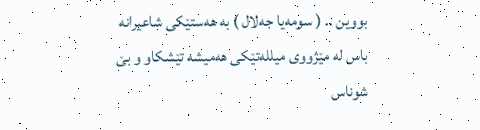بووین .. ( سومەیا جەلال ) بە هەستێکی شاعیرانە باس لە مێژووی میللەتێکی هەمیشە تێشکاو و بێ شوناس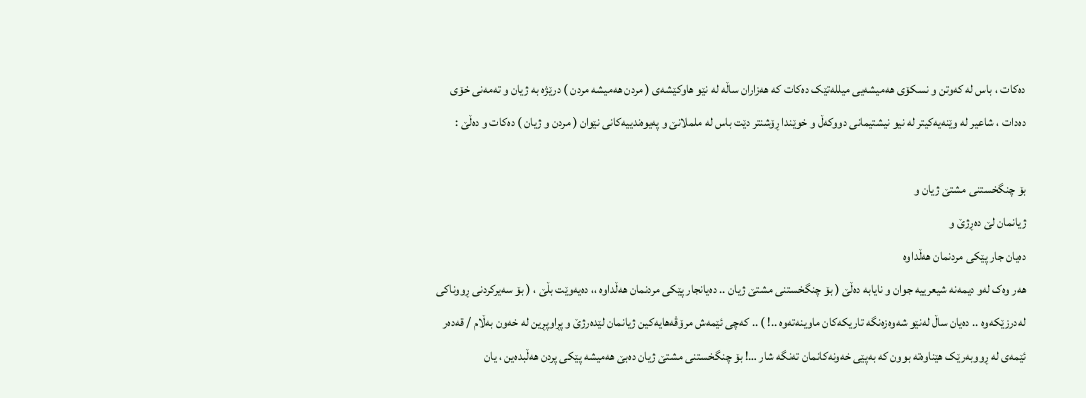دەکات ، باس لە کەوتن و نسکۆی هەمیشەیی میللەتێک دەکات کە هەزاران ساڵە لە نێو هاوکێشەی ( مردن هەمیشە مردن ) درێژە بە ژیان و تەمەنی خۆی دەدات ، شاعیر لە وێنەیەکیتر لە نیو نیشتیمانی دووکەڵ و خوێندا ڕۆشنتر دێت باس لە ململانێ و پەیوەندییەکانی نێوان ( مردن و ژیان ) دەکات و دەڵێ :

بۆ چنگخستنی مشتێ ژیان و
ژیانمان لێ دەڕژێ و
دەیان جار پێکی مردنمان هەڵداوە
هەر وەک لەو دیمەنە شیعرییە جوان و نایابە دەڵێ ( بۆ چنگخستنی مشتێ ژیان .. دەیانجار پێکی مردنمان هەڵداوە ،، دەیەوێت بڵێ ، ( بۆ سەیرکردنی ڕووناکی لەدرزێکەوە .. دەیان ساڵ لەنێو شەوەزەنگە تاریکەکان ماوینەتەوە ..! ) .. کەچی ئێمەش مرۆڤەهایەکین ژیانمان لێدەرژێ و پڕاوپڕین لە خەون بەڵام / قەدەر ئێمەی لە ڕووبەرێک هێناوەتە بوون کە بەپێی خەونەکانمان تەنگە شار …! بۆ چنگخستنی مشتێ ژیان دەبێ هەمیشە پێکی پردن هەڵبدەین ، یان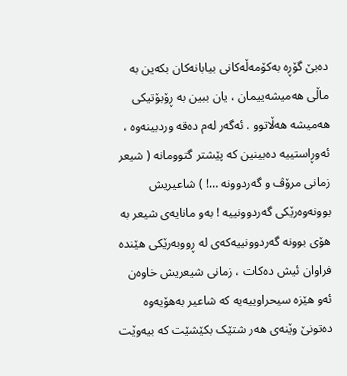دەبێ گۆڕە بەکۆمەڵەکانی بیابانەکان بکەین بە ماڵی هەمیشەییمان ، یان ببین بە ڕۆبۆتیکی هەمیشە هەڵاتوو . ئەگەر لەم دەقە وردبینەوە ، ئەوڕاستییە دەبینین کە پێشتر گتوومانە ( شیعر زمانی مرۆڤ و گەردوونە …! ) شاعیریش بوونەوەرێکی گەردوونییە ! بەو مانایەی شیعر بە هۆی بوونە گەردوونییەکەی لە ڕووبەرێکی هێندە فراوان ئیش دەکات ، زمانی شیعریش خاوەن ئەو هێزە سیحراوییەیە کە شاعیر بەهۆیەوە دەتونێ وێنەی هەر شتێک بکێشێت کە بیەوێت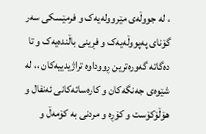، لە جووڵەی مێروولەیەک و فرمێسکی سەر گۆنای پەپووڵەیەک و فڕینی باڵندەیەک و تا دەگاتە گەورەترین ڕووداوە تراژیدییەکان ،، لە شێوەی جەنگەکان و کارەساتەکانی ئەنفال و هۆڵۆکۆست و کۆڕە و مردنی بە کۆمەڵ و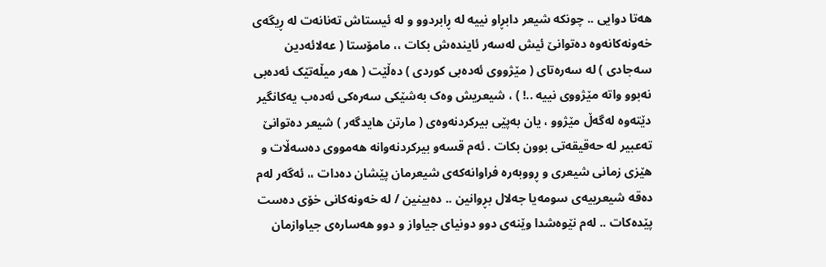هەتا دوایی .. چونکە شیعر دابڕاو نییە لە ڕابردوو و لە ئیستاش تەنانەت لە ڕیگەی خەونەکانەوە دەتوانێ ئیش لەسەر ئایندەش بکات ،، مامۆستا ( عەلائەدین سەجادی ) لە سەرەتای ( مێژووی ئەدەبی کوردی ) دەڵێت ( هەر میڵەتێک ئەدەبی نەبوو واتە مێژووی نییە ..! ) ، شیعریش وەک بەشێکی سەرەکی ئەدەب یەکانگیر دێتەوە لەگەڵ مێژوو ، یان بەپێی بیرکردنەوەی ( مارتن هایدگەر ) شیعر دەتوانێ تەعبیر لە حەقیقەتی بوون بکات . ئەم قسەو بیرکردنەوانە هەمووی دەسەڵات و هێزی زمانی شیعری و ڕووبەرە فراوانەکەی شیعرمان پێشان دەدات ،، ئەگەر لەم دەقە شیعرییەی سومەیا جەلال بڕوانین .. دەبینین / لە خەونەکانی خۆی دەست پێدەکات .. لەم نێوەشدا وێنەی دوو دونیای جیاواز و دوو هەسارەی جیاوازمان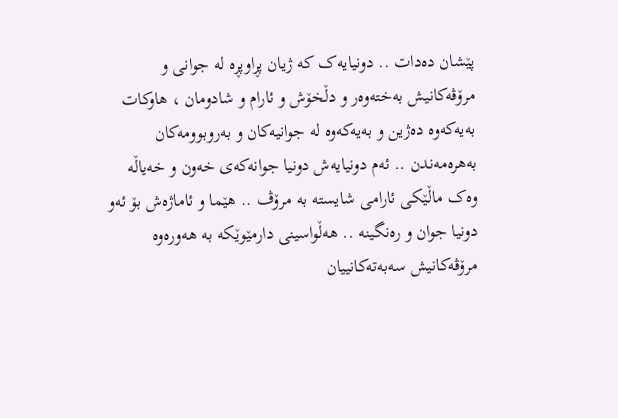پێشان دەدات .. دونیایەک کە ژیان پڕاوپڕە لە جوانی و مرۆڤەکانیش بەختەوەر و دڵخۆش و ئارام و شادومان ، هاوکات بەیەکەوە دەژین و بەیەکەوە لە جوانیەکان و بەروبوومەکان بەهرەمەندن .. ئەم دونیایەش دونیا جوانەکەی خەون و خەیاڵە وەک ماڵێکی ئارامی شایستە بە مرۆڤ .. هێما و ئاماژەش بۆ ئەو دونیا جوان و رەنگینە .. هەڵواسینی دارمێوێکە بە هەورەوە مرۆڤەکانیش سەبەتەکانییان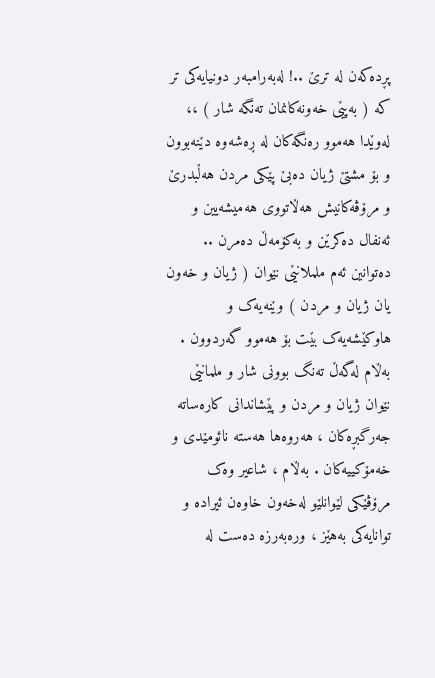پڕدەکەن لە ترێ ..! لەبەرامبەر دونیایەکی تر کە ( بەپێی خەونەکانمان تەنگە شار ) ،، لەوێدا هەموو رەنگەکان لە ڕەشەوە دێنەبوون و بۆ مشتێ ژیان دەبێ پێکی مردن هەڵبدرێ و مرۆڤەکانیش هەڵاتووی هەمیشەیین و ئەنفال دەکرێن و بەکۆمەڵ دەمرن .. دەتوانین ئەم ململانێی نێوان ( ژیان و خەون یان ژیان و مردن ) وێنەیەک و هاوکێشەیەک بێت بۆ هەموو گەردوون . بەڵام لەگەڵ تەنگ بوونی شار و ملمانێی نێوان ژیان و مردن و پێشاندانی کارەساتە جەرگبڕەکان ، هەروەها هەستە نائومێدی و خەمۆکییەکان . بەڵام ، شاعیر وەک مرۆڤێکی لێوانلێو لەخەون خاوەن ئیرادە و توانایەکی بەهێز ، ورەبەرزە دەست لە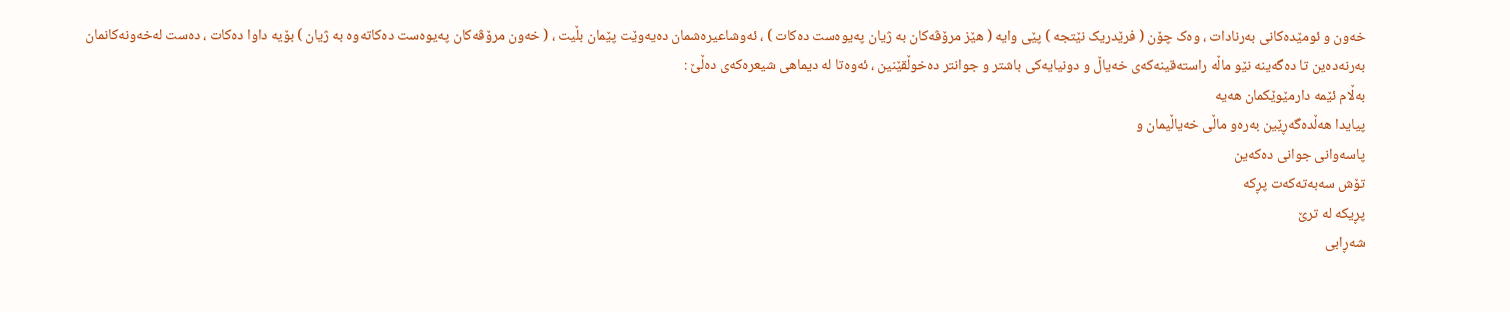خەون و ئومێدەکانی بەرنادات ، وەک چۆن ( فرێدریک نێتجە ) پێی وایە ( هێز مرۆڤەکان بە ژیان پەیوەست دەکات ) ، ئەوشاعیرەشمان دەیەوێت پێمان بڵیت ، ( خەون مرۆڤەکان پەیوەست دەکاتەوە بە ژیان ) بۆیە داوا دەکات ، دەست لەخەونەکانمان بەرنەدەین تا دەگەینە نێو ماڵە راستەقینەکەی خەیاڵ و دونیایەکی باشتر و جوانتر دەخوڵقێنین ، ئەوەتا لە دیماهی شیعرەکەی دەڵێ :
بەڵام ئێمە دارمێوێکمان هەیە
پیایدا هەڵدەگەڕێین بەرەو ماڵی خەیاڵیمان و
پاسەوانی جوانی دەکەین
تۆش سەبەتەکەت پڕکە
پڕیکە لە ترێ
شەڕابی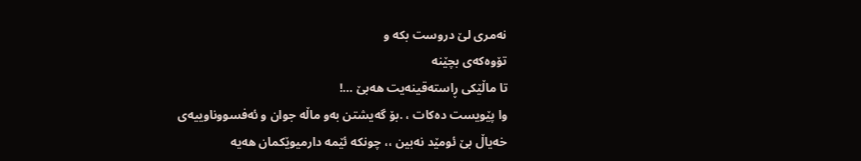نەمری لێ دروست بکە و
تۆوەکەی بچێنە
تا ماڵێکی ڕاستەقینەیت هەبێ …!
وا پێویست دەکات ، .بۆ گەیشتن بەو ماڵە جوان و ئەفسووناوییەی خەیاڵ بێ ئومێد نەبین ،، چونکە ئێمە دارمیوێکمان هەیە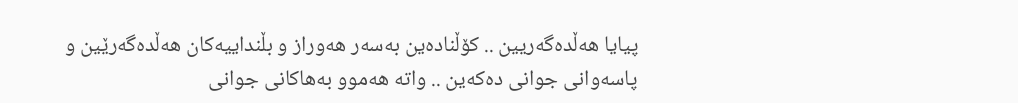پیایا هەڵدەگەریین .. کۆڵنادەین بەسەر هەوراز و بڵنداییەکان هەڵدەگەرێین و پاسەوانی جوانی دەکەین .. واتە هەموو بەهاکانی جوانی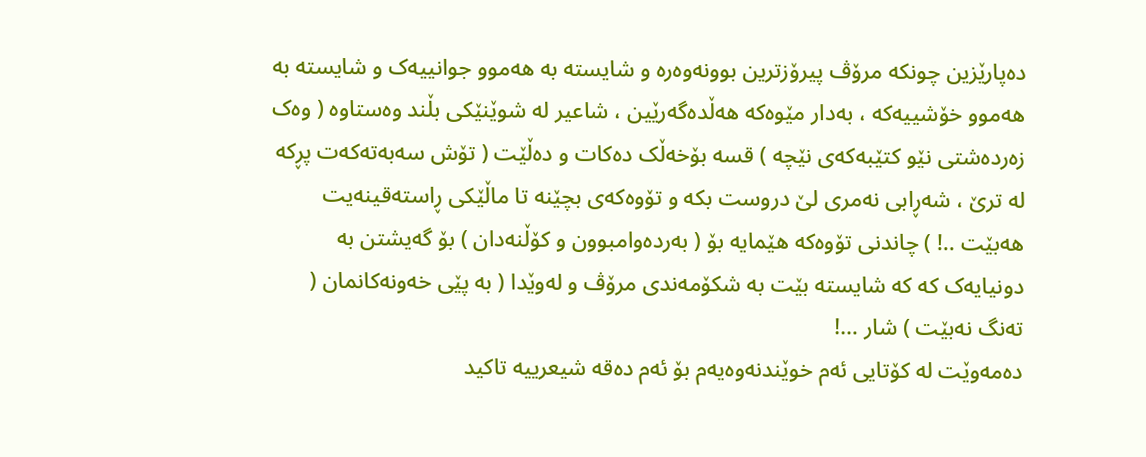دەپارێزین چونکە مرۆڤ پیرۆزترین بوونەوەرە و شایستە بە هەموو جوانییەک و شایستە بە هەموو خۆشییەکە ، بەدار مێوەکە هەڵدەگەرێین ، شاعیر لە شوێنێکی بڵند وەستاوە ( وەک زەردەشتی نێو کتێبەکەی نێچە ) قسە بۆخەڵک دەکات و دەڵێت ( تۆش سەبەتەکەت پڕکە لە ترێ ، شەڕابی نەمری لێ دروست بکە و تۆوەکەی بچێنە تا ماڵێکی ڕاستەقینەیت هەبێت ..! ) چاندنی تۆوەکە هێمایە بۆ ( بەردەوامبوون و کۆڵنەدان ) بۆ گەیشتن بە دونیایەک کە کە شایستە بێت بە شکۆمەندی مرۆڤ و لەوێدا ( بە پێی خەونەکانمان ( تەنگ نەبێت ) شار …!
دەمەوێت لە کۆتایی ئەم خوێندنەوەیەم بۆ ئەم دەقە شیعرییە تاکید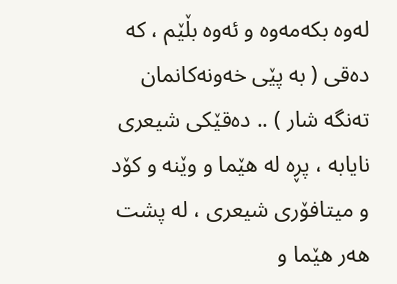لەوە بکەمەوە و ئەوە بڵێم ، کە دەقی ( بە پێی خەونەکانمان تەنگە شار ) .. دەقێکی شیعری نایابە ، پڕە لە هێما و وێنە و کۆد و میتافۆری شیعری ، لە پشت هەر هێما و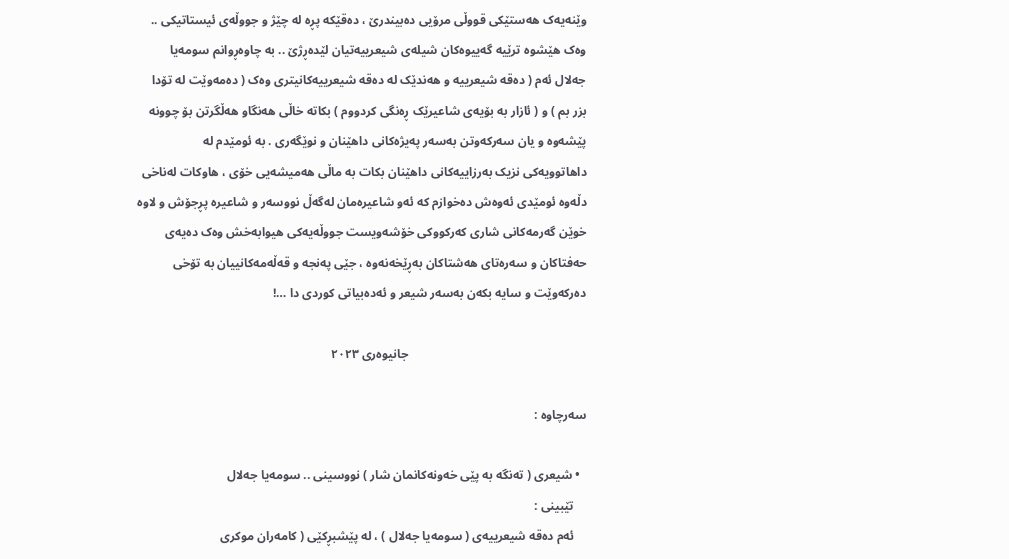وێنەیەک هەستێکی قووڵی مرۆیی دەبیندرێ ، دەقێکە پڕە لە چێژ و جووڵەی ئیستاتیکی .. وەک هێشوە ترێیە گەییوەکان شیلەی شیعرییەتیان لێدەڕژێ .. بە چاوەڕوانم سومەیا جەلال ئەم ( دەقە شیعرییە و هەندێک لە دەقە شیعرییەکانیتری وەک ( دەمەوێت لە تۆدا بزر بم ) و ( ئازار بە بۆیەی شاعیرێک ڕەنگی کردووم ) بکاتە خاڵی هەنگاو هەڵگرتن بۆ چوونە پێشەوە و یان سەرکەوتن بەسەر پەیژەکانی داهێنان و نوێگەری . بە ئومێدم لە داهاتوویەکی نزیک بەرزاییەکانی داهێنان بکات بە ماڵی هەمیشەیی خۆی ، هاوکات لەناخی دڵەوە ئومێدی ئەوەش دەخوازم کە ئەو شاعیرەمان لەگەڵ نووسەر و شاعیرە پڕجۆش و لاوە خوێن گەرمەکانی شاری کەرکووکی خۆشەویست جووڵەیەکی هیوابەخش وەک دەیەی حەفتاکان و سەرەتای هەشتاکان بەڕێخەنەوە ، جێی پەنجە و قەڵەمەکانییان بە تۆخی دەرکەوێت و سایە بکەن بەسەر شیعر و ئەدەبیاتی کوردی دا …!

                                                         جانیوەری ٢٠٢٣

سەرچاوە :

  • شیعری ( تەنگە بە پێی خەونەکانمان شار ) نووسینی .. سومەیا جەلال
    تێبینی :
    ئەم دەقە شیعرییەی ( سومەیا جەلال ) ، لە پێشبڕکێی ( کامەران موکری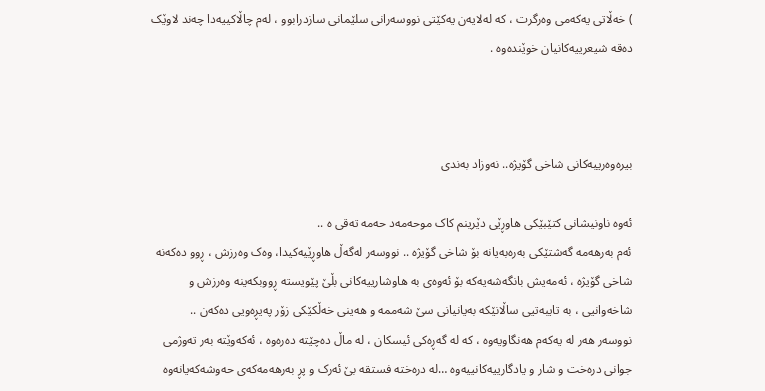) خەڵاتی یەکەمی وەرگرت ، کە لەلایەن یەکێتی نووسەرانی سلێمانی سازدرابوو ، لەم چاڵاکییەدا چەند لاوێک دەقە شیعرییەکانیان خوێندەوە .



بیرەوەرییەکانی شاخی گۆیژە.. نەوزاد بەندی

ئەوە ناونیشانی کتێبێکی هاوڕێی دێرینم کاک موحەمەد حەمە تەقی ە ..
ئەم بەرهەمە گەشتێکی بەرەبەیانە بۆ شاخی گۆیژە .. نووسەر لەگەڵ هاوڕێیەکیدا، وەک وەرزش ، ڕوو دەکەنە شاخی گۆیژە ، ئەمەیش بانگەشەیەکە بۆ ئەوەی بە هاوشارییەکانی بڵێ پێویستە ڕووبکەینە وەرزش و شاخەوانیی ، بە تایبەتیی ساڵانێکە بەیانیانی سێ شەممە و هەینی خەڵکێکی زۆر پەیڕەویی دەکەن ..
نووسەر هەر لە یەکەم هەنگاویەوە ، کە لە گەڕەکی ئیسکان ، لە ماڵ دەچێتە دەرەوە ، ئەکەوێتە بەر تەوژمی جوانی درەخت و شار و یادگارییەکانییەوە …لە درەختە فستقە بێ ئەرک و پڕ بەرهەمەکەی حەوشەکەیانەوە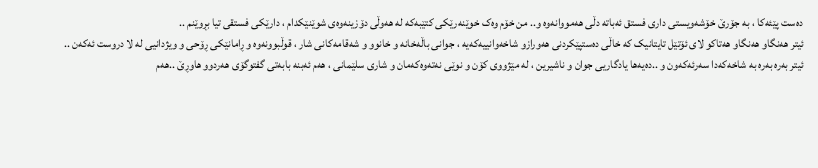دەست پێئەکا ، بە جۆرێ خۆشەویستی داری فستق ئەباتە دڵی هەمووانەوە و.. من خۆم وەک خوێنەرێکی کتێبەکە لە هەوڵی دۆزینەوەی شوێنێکدام ، دارێکی فستقی تیا بڕوێنم ..
ئیتر هەنگاو هەنگاو هەتاکو لای ئۆتێل تایتانیک کە خاڵی دەستپێکردنی هەورازو شاخەوانییەکەیە ، جوانی باڵەخانە و خانوو و شەقامەکانی شار ، قوڵبوونەوە و ڕامانێکی ڕۆحی و ویژدانیی لە لا دروست ئەکەن ..
ئیتر بەرە بەرە بە شاخەکەدا سەرئەکەون و ..دەیەها یادگاریی جوان و ناشیرین ، لە مێژووی کۆن و نوێی نەتەوەکەمان و شاری سلێمانی ، هەم ئەبنە بابەتی گفتوگۆی هەردوو هاوڕێ ..هەم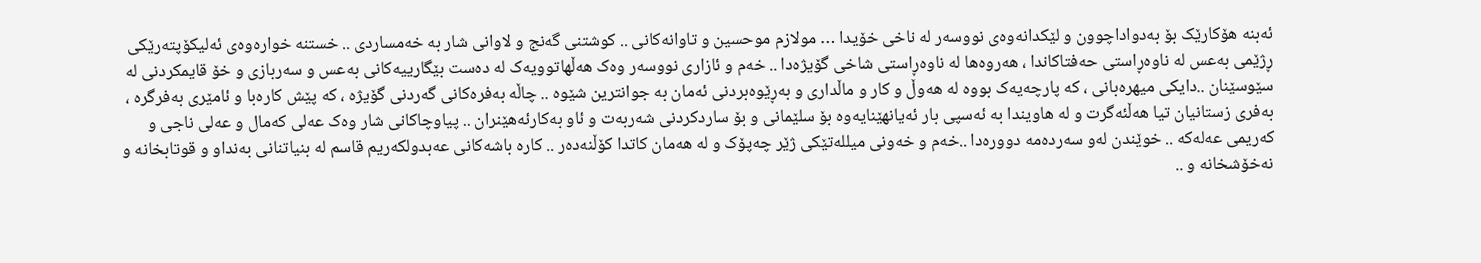ئەبنە هۆکارێک بۆ بەدواداچوون و لێکدانەوەی نووسەر لە ناخی خۆیدا … مولازم موحسین و تاوانەکانی .. کوشتنی گەنج و لاوانی شار بە خەمساردی .. خستنە خوارەوەی ئەلیکۆپتەرێکی ڕژێمی بەعس لە ناوەڕاستی حەفتاکاندا ، هەروەها لە ناوەڕاستی شاخی گۆیژەدا .. خەم و ئازاری نووسەر وەک هەڵهاتوویەک لە دەست بێگارییەکانی بەعس و سەربازی و خۆ قایمکردنی لە سێوسێنان ..دایکی میهرەبانی ، کە پارچەیەک بووە لە هەوڵ و کار و ماڵداری و بەڕێوەبردنی ئەمان بە جوانترین شێوە .. چاڵە بەفرەکانی گەردنی گۆیژە ، کە پێش کارەبا و ئامێری بەفرگرە ، بەفری زستانیان تیا هەڵئەگرت و لە هاویندا بە ئەسپی بار ئەیانهێنایەوە بۆ سلێمانی و بۆ ساردکردنی شەربەت و ئاو بەکارئەهێنران .. پیاوچاکانی شار وەک عەلی کەمال و عەلی ناجی و کەریمی عەلەکە .. خوێندن لەو سەردەمە دوورەدا ..خەم و خەونی میللەتێکی ژێر چەپۆک و لە هەمان کاتدا کۆڵنەدەر .. کارە باشەکانی عەبدولکەریم قاسم لە بنیاتنانی بەنداو و قوتابخانە و نەخۆشخانە و ..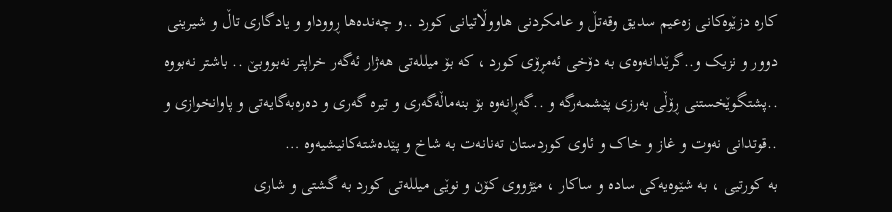کارە دزێوەکانی زەعیم سدیق وقەتڵ و عامکردنی هاووڵاتیانی کورد ..و چەندەها ڕووداو و یادگاری تاڵ و شیرینی دوور و نزیک و..گرێدانەوەی به دۆخی ئەمڕۆی کورد ، کە بۆ میللەتی هەژار ئەگەر خراپتر‌ نەبووبێ .. باشتر نەبووە ..پشتگوێخستنی ڕۆڵی بەرزی پێشمەرگە و ..گەڕانەوە بۆ بنەماڵەگەری و تیرە گەری و دەرەبەگایەتی و پاوانخوازی و ..قوتدانی نەوت و غاز و خاک و ئاوی کوردستان تەنانەت بە شاخ و پێدەشتەکانیشیەوە …
بە کورتیی ، بە شێوەیەکی سادە و ساکار ، مێژووی کۆن و نوێی میللەتی کورد بە گشتی و شاری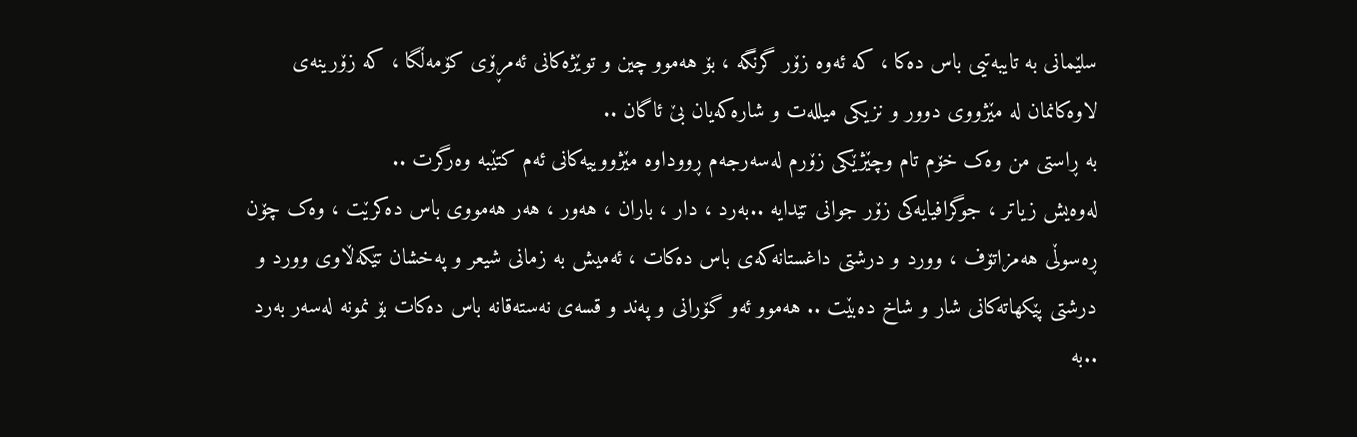سلێمانی بە تایبەتیی باس دەکا ، کە ئەوە زۆر گرنگە ، بۆ هەموو چین و توێژەکانی ئەمڕۆی کۆمەڵگا ، کە زۆرینەی لاوەکانمان لە مێژووی دوور و نزیکی میللەت و شارەکەیان بێ ئاگان ..
بە ڕاستی من وەک خۆم تام وچێژێکی زۆرم لەسەرجەم ڕووداوە مێژووییەکانی ئەم کتێبە وەرگرت ..
لەوەیش زیاتر ، جوگرافیایەکی زۆر جوانی تێدایه ..بەرد ، دار ، باران ، هەور ، هەر هەمووی باس دەکرێت ، وەک چۆن ڕەسوڵی هەمزاتۆف ، وورد و درشتی داغستانەکەی باس دەکات ، ئەمیش بە زمانی شیعر و پەخشان تێکەڵاوی وورد و درشتی پێکهاتەکانی شار و شاخ دەبێت .. هەموو ئەو گۆرانی و پەند و قسەی نەستەقانە باس دەکات بۆ نمونە لەسەر بەرد ..بە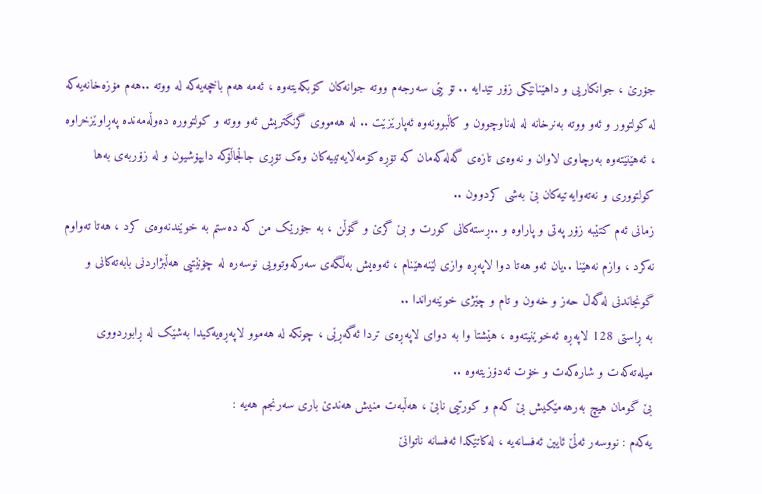جۆرێ ، جوانکاریی و داهێنانێکی زۆر تێدایە .. تۆ بێی سەرجەم ووتە جوانەکان کۆبکەیتەوە ، ئەمە هەم باخچەیەکە لە ووتە ..هەم مۆزەخانەیەکە لە کولتوور و ئەو ووتە بەنرخانە لە لەناوچوون و کاڵبوونەوە ئەپارێزێت .. لە هەمووی گرنگتریش ئەو ووتە و کولتوورە دەوڵەمەندە پەڕاوێزخراوە ، ئەهێنێتەوە بەرچاوی لاوان و نەوەی تازەی گەلەکەمان کە تۆڕە کۆمەڵایەتییەکان وەک تۆڕی جاڵجاڵۆکە دایپۆشیون و لە زۆربەی بەها کولتووری و نەتەوایەتیەکان بێ بەشی کردوون ..
زمانی ئەم کتێبە زۆر پەتی و پاراوە و ..ڕستەکانی کورت و بێ گرێ و گۆڵن ، بە جۆرێک من کە دەستم بە خوێندنەوەی کرد ، هەتا تەواوم نەکرد ، وازم نەهێنا ..یان ئەو هەتا دوا لاپەڕە وازی لێنەهێنام ، ئەوەیش بەڵگەی سەرکەوتوویی نوسەرە لە چۆنێتیی هەڵبژاردنی بابەتەکانی و گونجاندنی لەگەڵ حەز و خەون و تام و چێژی خوێنەراندا ..
بە ڕاستی 128 لاپەڕە ئەخوێنیتەوە ، هێشتا وا بە دوای لاپەڕەی تردا ئەگەڕێی ، چونکە لە هەموو لاپەڕەیەکیدا بەشێک لە ڕابوردووی میلەتەکەت و شارەکەت و خۆت ئەدۆزیتەوە ..
بێ گومان هیچ بەرهەمێکیش بێ کەم و کورتیی نابێ ، هەڵبەت منیش هەندێ باری سەرنجم هەیە :
یەکەم : نووسەر ئەڵێ ئایین ئەفسانەیە ، لەکاتێکدا ئەفسانە ناتوانێ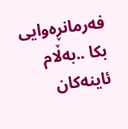فەرمانڕەوایی بکا ..بەڵام ئاینەکان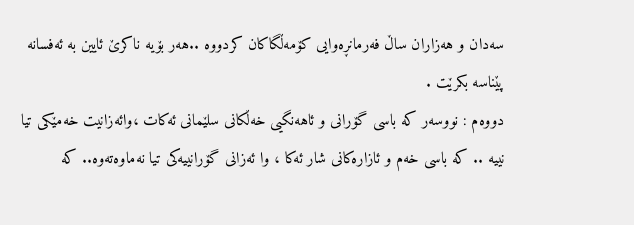سەدان و هەزاران ساڵ فەرمانڕەوایی کۆمەڵگاکان کردووە ..هەر بۆیە ناکرێ ئایین به ئەفسانە پێناسه بکرێت .
دووەم : نووسەر کە باسی گۆرانی و ئاهەنگیی خەڵکانی سلێمانی ئەکات ،وائەزانیت خەمێکی تیا نییە .. کە باسی خەم و ئازارەکانی شار ئەکا ، وا ئەزانی گۆرانییەکی تیا نەماوەتەوە.. کە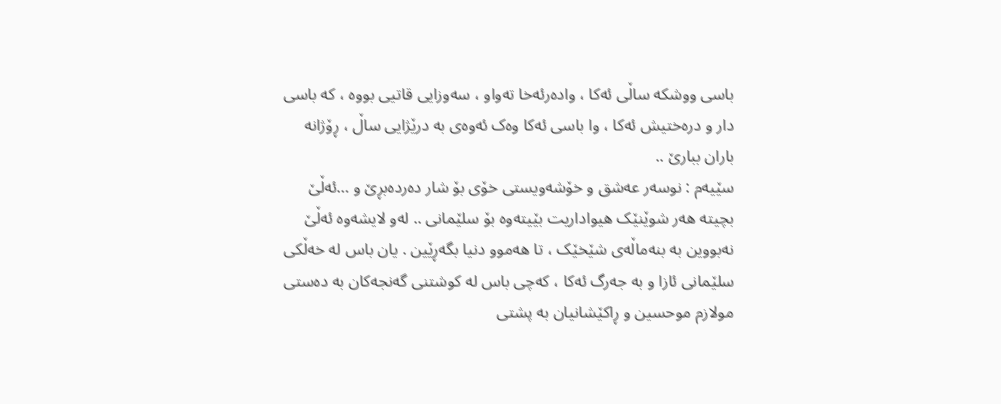باسی ووشکە ساڵی ئەکا ، وادەرئەخا تەواو ، سەوزایی قاتیی بووە ، کە باسی دار و درەختیش ئەکا ، وا باسی ئەکا وەک ئەوەی بە درێژایی ساڵ ، ڕۆژانە باران ببارێ ..
سێیەم : نوسەر عەشق و خۆشەویستی خۆی بۆ شار دەردەبڕێ و …ئەڵێ بچیتە هەر شوێنێک هیواداریت بێیتەوە بۆ سلێمانی .. لەو لایشەوە ئەڵێ نەبووین بە بنەماڵەی شێخێک ، تا هەموو دنیا بگەڕێین . یان باس لە خەڵکی سلێمانی ئازا و بە جەرگ ئەکا ، کەچی باس لە کوشتنی گەنجەکان بە دەستی مولازم موحسین و ڕاکێشانیان به پشتی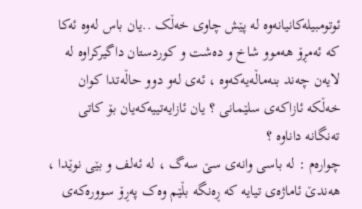ئوتومبیلەکانیانەوە لە پێش چاوی خەڵک ..یان باس لەوە ئەکا کە ئەمڕۆ هەموو شاخ و دەشت و کوردستان داگیرکراوە لە لایەن چەند بنەماڵەیەکەوە ، ئەی لەو دوو حاڵەتدا کوان خەڵکە ئازاکەی سلێمانی ؟ یان ئازایەتییەکەیان بۆ کاتی تەنگانە داناوە ؟
چوارەم : لە باسی وانەی سێ سەگ ، لە ئەلف و بێی نوێدا ، هەندێ ئاماژەی تیایە کە ڕەنگە بڵێم وەک پەڕۆ سوورەکەی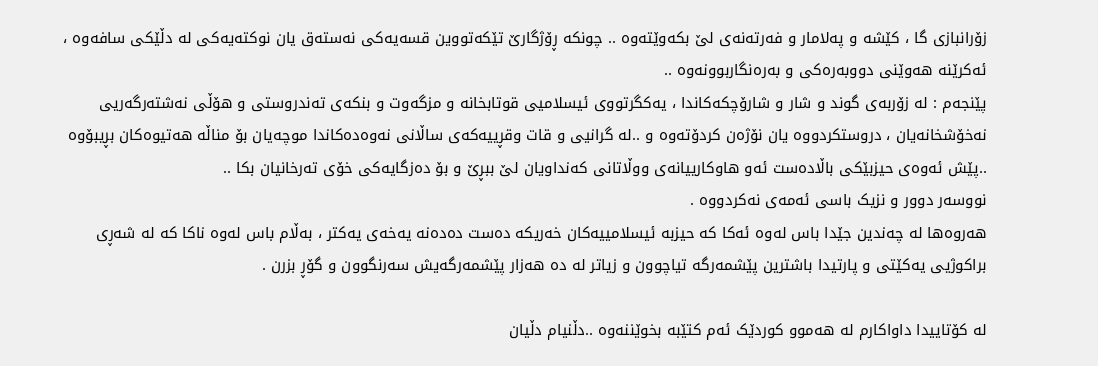زۆرانبازی گا ، کێشە و پەلامار و فەرتەنەی لێ بکەوێتەوە .. چونکە ڕۆژگارێ تێکەتووین قسەیەکی نەستەق یان نوکتەیەکی لە دڵێکی سافەوە ، ئەکرێنە هەوێنی دووبەرەکی و بەرەنگاربوونەوە ..
پێنجەم : لە زۆربەی گوند و شار و شارۆچکەکاندا ، یەکگرتووی ئیسلامیی قوتابخانە و مزگەوت و بنکەی تەندروستی و هۆڵی نەشتەرگەریی نەخۆشخانەیان ، دروستکردووە یان نۆژەن کردۆتەوە و ..لە گرانیی و قات وقڕییەکەی ساڵانی نەوەدەکاندا موچەیان بۆ مناڵە هەتیوەکان بڕیبۆوە ..پێش ئەوەی حیزبێکی باڵادەست ئەو هاوکارییانەی ووڵاتانی کەنداویان لێ ببڕێ و بۆ دەزگایەکی خۆی تەرخانیان بکا ..
نووسەر دوور و نزیک باسی ئەمەی نەکردووە .
هەروەها لە چەندین جێدا باس لەوە ئەکا کە حیزبە ئیسلامییەکان خەریکە دەست دەدەنە یەخەی یەکتر ، بەڵام باس لەوە ناکا کە لە شەڕی براکوژیی یەکێتی و پارتیدا باشترین پێشمەرگە تیاچوون و زیاتر لە دە هەزار پێشمەرگەیش سەرنگوون و گۆڕ بزرن .

لە کۆتاییدا داواکارم لە هەموو کوردێک ئەم کتێبە بخوێننەوە ..دڵنیام دڵیان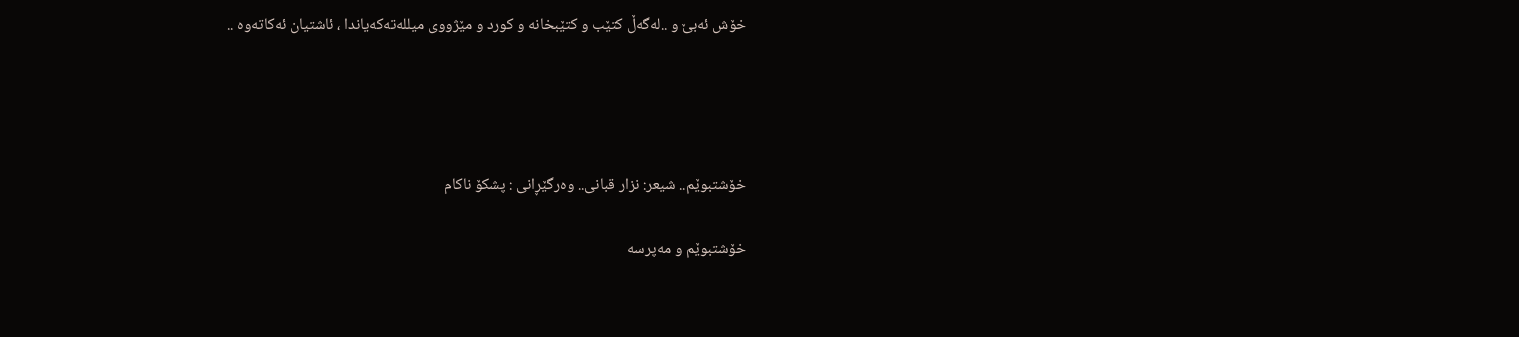خۆش ئەبێ و ..لەگەڵ کتێب و کتێبخانە و کورد و مێژووی میللەتەکەیاندا ، ئاشتیان ئەکاتەوە ..




خۆشتبوێم.. شيعر: نزار قبانی.. وەرگێڕانی : پشکۆ ناکام

خۆشتبوێم و مەپرسە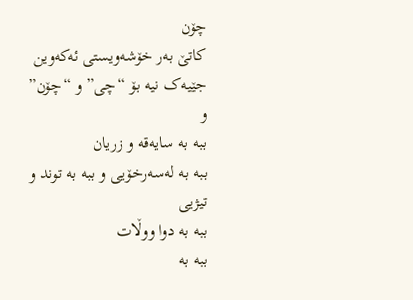چۆن
كاتێ بەر خۆشەویستی ئەکەوین
جێیەک نیە بۆ “چی” و “چۆن”
و
ببە بە سایەقە و زریان
ببە بە لەسەرخۆیی و ببە بە توند و تیژیی
ببە بە دوا ووڵات
ببە بە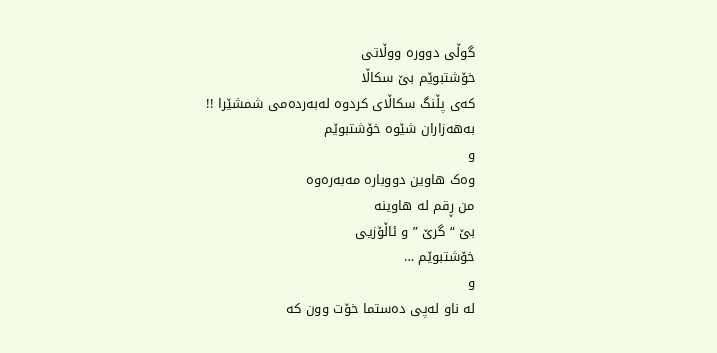گوڵی دوورە ووڵاتی
خۆشتبوێم بێ سکاڵا
كەی پڵنگ سکاڵای کردوە لەبەردەمی شمشێرا !!
بەهەزاران شێوە خۆشتبوێم
و
وەک هاوین دووبارە مەبەرەوە
من ڕقم لە هاوینە
بێ “گرێ ” و ئاڵۆزیی
خۆشتبوێم …
و
لە ناو لەپی دەستما خۆت وون کە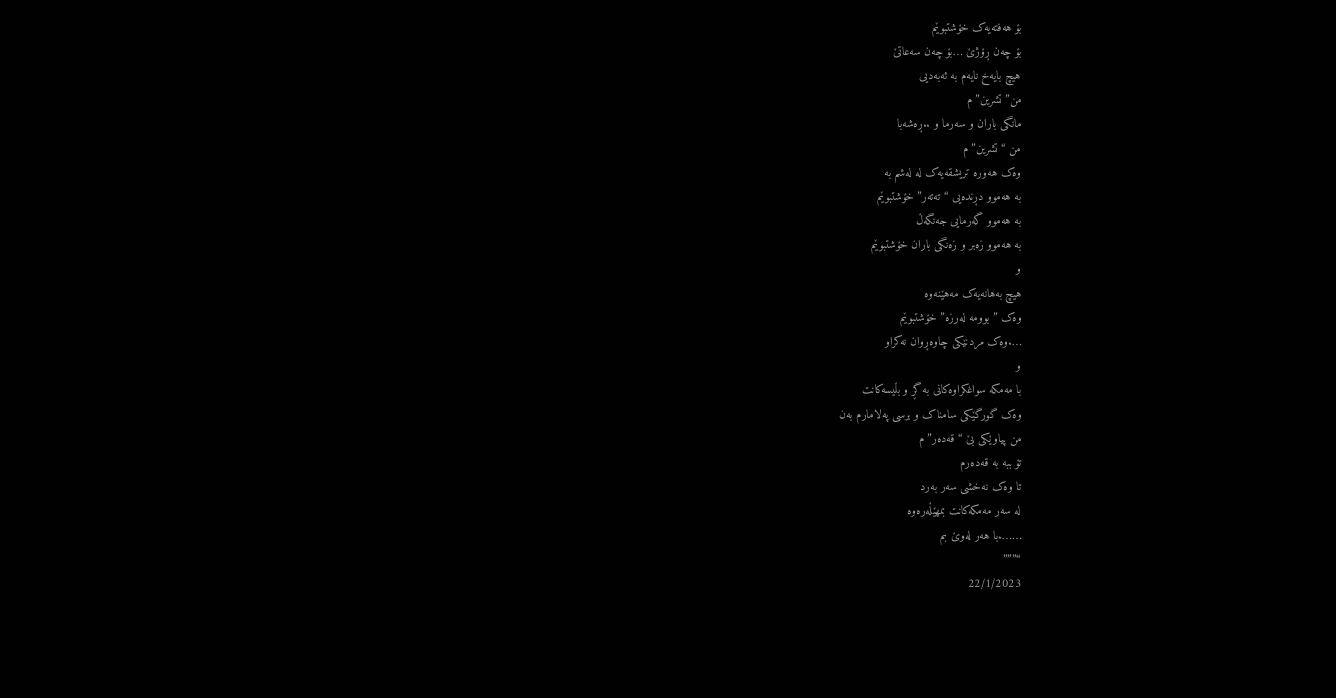بۆ هەفتەیەک خۆشتبوێم
بۆ چەن ڕۆژێ …بۆ چەن سەعاتێ
هیچ بایەخ نایەم بە ئەبەدیی
من”تشرین”م
مانگی باران و سەرما و ..ڕەشەبا
من “تشرین”م
وەک هەورە تریشقەیەک لە لەشم بە
بە هەموو دڕندەیی “تەتەر” خۆشتبوێم
بە هەموو گەرمایی جەنگەڵ
بە هەموو زەبر و زەنگی باران خۆشتبوێم
و
هیچ بەهانەیەک مەهێنەوە
وەک ” بوومە لەرزە” خۆشتبوێم
….وەک مردنێکی چاوەڕوان نەکراو
و
با مەمکە سواغکراوەکانی بە گڕ و بڵیسەکانت
وەک گورگێکی سامناک و برسی پەلامارم بەن
من پیاوێکی بێ “قەدەر”م
تۆ ببە بە قەدەرم
تا وەک نەخشی سەر بەرد
لە سەر مەمکەکانت بمهێڵەرەوە
…….با هەر لەوێ بم
“”””
22/1/2023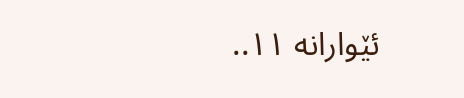ئێوارانە ١١..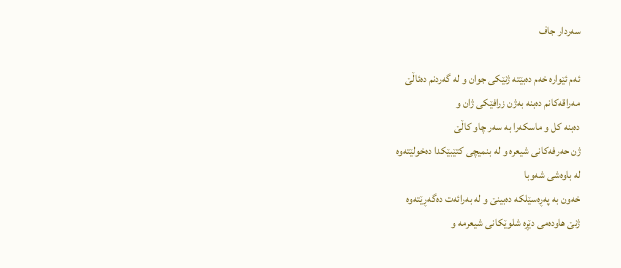سەردار جاف

ئەم ئێوارە خەم دەبێتە ژنێکی جوان و لە گەردنم دەئاڵێ
مەراقەکانم دەبنە بەژن زرافێکی ژان و
دەبنە کل و ماسکەرا بە سەر چاو کاڵێ
ژن حەرفەکانی شيعرە و لە بنميچی کتێبێکدا دەخولێتەوە
لە باوەشی شەوبا
خەون بە پەڕەسێلکە دەبينێ و لە بەرائەت دەگەڕێتەوە
ژنێ هاودەمی دێڕە شلوێکانی شيعرمە و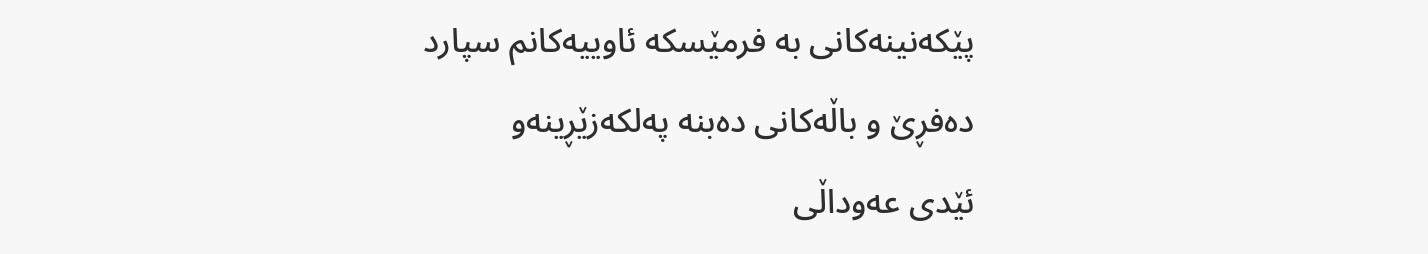پێکەنينەکانی بە فرمێسکە ئاوييەکانم سپارد
دەفڕێ و باڵەکانی دەبنە پەلکەزێڕينەو
ئێدی عەوداڵی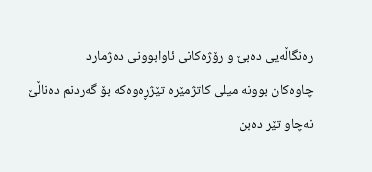رەنگاڵەیی دەبێ و رۆژەکانی ئاوابوونی دەژمارد
چاوەکان بوونە ميلی کاتژمێرە تێژڕەوەکە بۆ گەردنم دەناڵێ
نەچاو تێر دەبن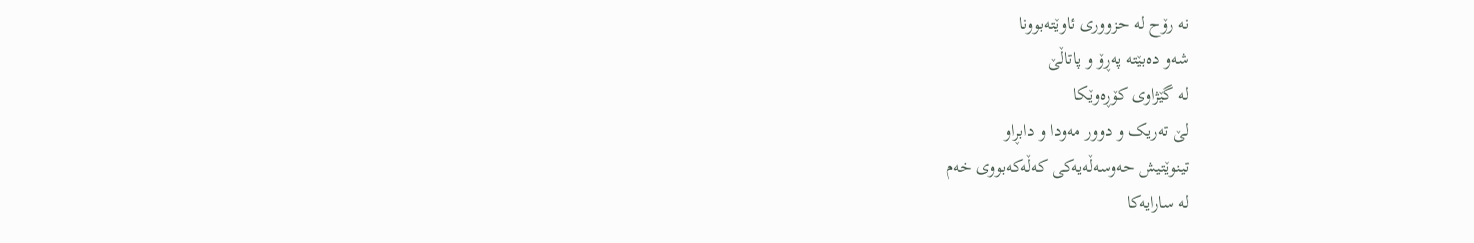نە رۆح لە حزووری ئاوێتەبوونا
شەو دەبێتە پەڕۆ و پاتاڵێ
لە گێژاوی کۆڕەوێکا
لێ تەريک و دوور مەودا و دابڕاو
تينوێتيش حەوسەڵەيەکی کەڵەکەبووی خەم
لە سارايەکا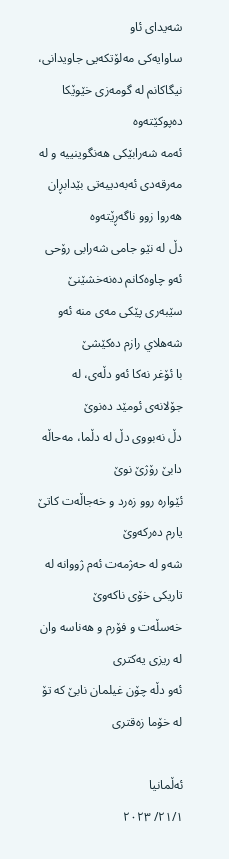شەيدای ئاو
ساوايەکی مەلۆتکەیی جاويدانی،
نيگاکانم لە گومەزی خێوێکا دەپوکێتەوە
ئەمە شەرابێکی هەنگوينييە و لە مەرقەدی ئەبەدييەتی بێدابڕان
هەروا زوو ناگەڕێتەوە
دڵ لە نێو جامی شەرابی رۆحی ئەو چاوەکانم دەنەخشێنێ
سێبەری پێکی مەی منە ئەو شەهلاي رازم دەکێشێ
با ئۆغر نەکا ئەو دڵەی، لە جۆلانەی ئومێد دەنوێ
دڵ نەبووی دڵ لە دڵما، مەحاڵە دابێ رۆژێ نوێ
ئێوارە روو زەرد و خەجاڵەت کاتێ يارم دەرکەوێ
شەو لە حەژمەت ئەم ژووانە لە تاريکی خۆی ناکەوێ
خەسڵەت و فۆرم و هەناسە وان لە ريزی يەکتری
ئەو دڵە چۆن غيلمان نابێ کە تۆ لە خۆما زەقتری

ئەڵمانيا
٢١/١/ ٢٠٢٣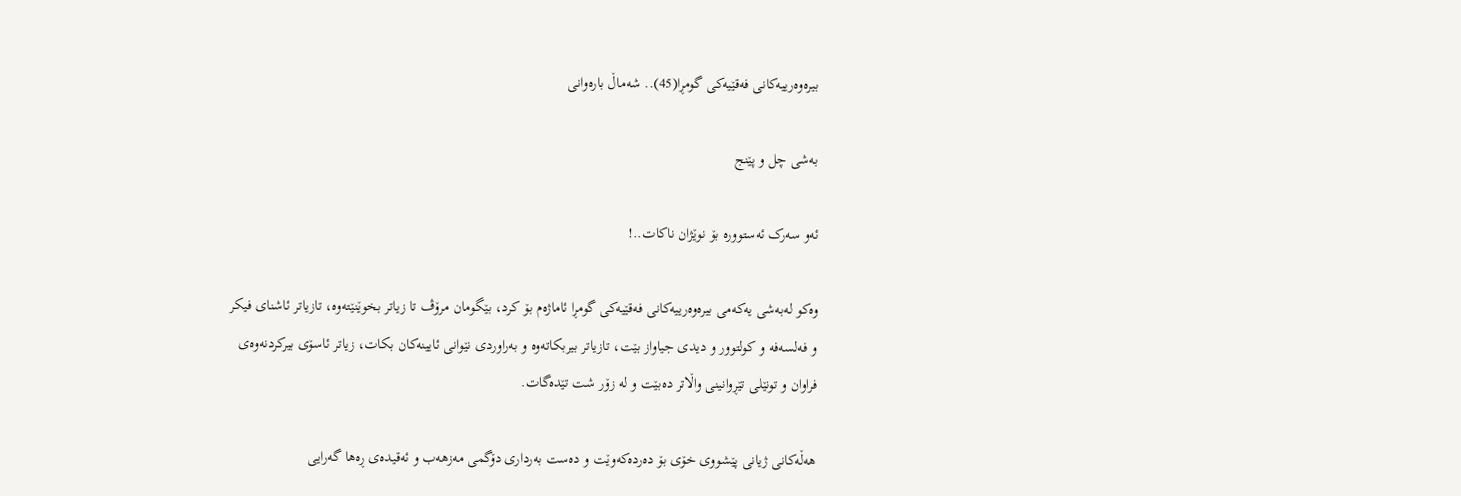بیرەوەریيەکانی فەقێیەکی گومڕا(45).. شەماڵ بارەوانی

بەشی چل و پێنج

ئەو سەرک ئەستوورە بۆ نوێژان ناکات..!

وەکو لەبەشی یەکەمی بیرەوەرییەکانی فەقێیەکی گومڕا ئاماژەم بۆ کرد، بێگومان مرۆڤ تا زیاتر بخوێنێتەوە، تازیاتر ئاشنای فیکر و فەلسەفە و کولتوور و دیدی جیاواز بێت، تازیاتر بیربکاتەوە و بەراوردی نێوانی ئایینەکان بکات، زیاتر ئاسۆی بیرکردنەوەی فراوان و تونێلی تێڕوانینی واڵاتر دەبێت و لە زۆر شت تێدەگات.

هەڵەکانی ژیانی پێشووی خۆی بۆ دەردەکەوێت و دەست بەرداری دۆگمی مەزهەب و ئەقیدەی ڕەها گەرایی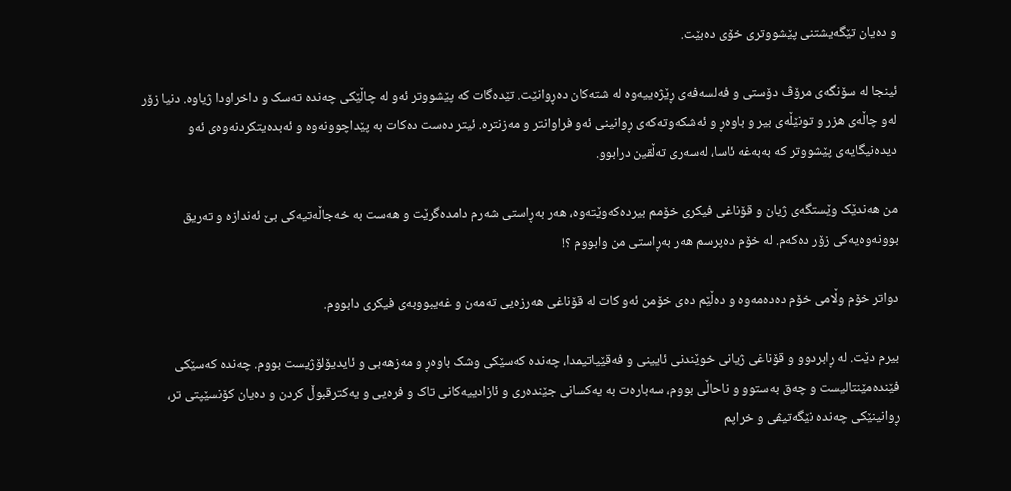و دەیان تێگەیشتنی پێشووتری خۆی دەبێت.

ئینجا لە سۆنگەی مرۆڤ دۆستی و فەلسەفەی ڕێژەییەوە لە شتەکان دەڕوانێت. تێدەگات کە پێشووتر ئەو لە چاڵێکی چەندە تەسک و داخراودا ژیاوە. دنیا زۆر لەو چاڵەی هزر و تونێڵەی بیر و باوەڕ و ئەشکەوتەکەی ڕوانینی ئەو فراوانتر و مەزنترە. ئیتر دەست دەکات بە پێداچوونەوە و ئەبدەیتکردنەوەی ئەو دیدەنیگایەی پێشووتر کە بەبەغە ئاسا، لەسەری تەڵقین درابوو.

من هەندێک وێستگەی ژیان و قۆناغی فیکری خۆمم بیردەکەوێتەوە، هەر بەڕاستی شەرم دامدەگرێت و هەست بە خەجاڵەتیەکی بێ ئەندازە و تەریق بوونەوەیەکی زۆر دەکەم. لە خۆم دەپرسم هەر بەڕاستی من وابووم ؟!

دواتر خۆم وڵامی خۆم دەدەمەوە و دەڵێم دەی خۆمن ئەو کات لە قۆناغی هەرزەیی تەمەن و غەیبووبەی فیکری دابووم.

بیرم دێت. لە ڕابردوو و قۆناغی ژیانی خوێندنی ئایینی و فەقێیاتیمدا، چەندە کەسێکی وشک باوەڕ و مەزهەبی و ئایدیۆلۆژیست بووم. چەندە کەسێکی فێندەمێنتالیست و چەق بەستوو و ناحاڵی بووم، سەبارەت بە یەکسانی جێندەری و ئازادییەکانی تاک و فرەیی و یەکترقبوڵ کردن و دەیان کۆنسێپتی تر، ڕوانینێکی چەندە نێگەتیڤی و خراپم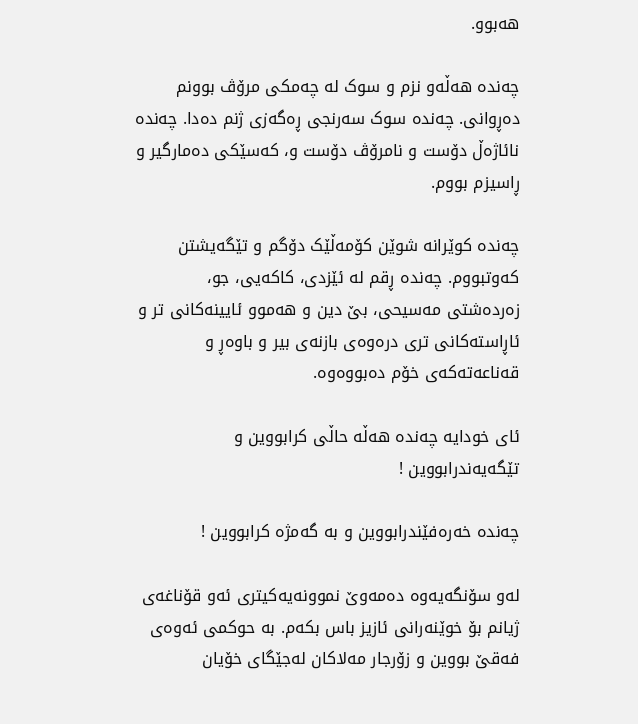هەبوو.

چەندە هەڵەو نزم و سوک لە چەمکی مرۆڤ بوونم دەڕوانی. چەندە سوک سەرنجی ڕەگەزی ژنم دەدا. چەندە نائاژەڵ دۆست و نامرۆڤ دۆست و، کەسێکی دەمارگیر و ڕاسیزم بووم.

چەندە کوێرانە شوێن کۆمەڵێک دۆگم و تێگەیشتن کەوتبووم. چەندە ڕقم لە ئێزدی، کاکەیی، جو، زەردەشتی مەسیحی، بێ دین و هەموو ئایینەکانی تر و ئاڕاستەکانی تری درەوەی بازنەی بیر و باوەڕ و قەناعەتەکەی خۆم دەبووەوە.

ئای خودایە چەندە هەڵە حاڵی کرابووین و تێگەیەندرابووین !

چەندە خەرەفێندرابووین و بە گەمژە کرابووین !

لەو سۆنگەیەوە دەمەوێ نموونەیەکیتری ئەو قۆناغەی ژیانم بۆ خوێنەرانی ئازیز باس بکەم. بە حوکمی ئەوەی فەقێ بووین و زۆرجار مەلاکان لەجێگای خۆیان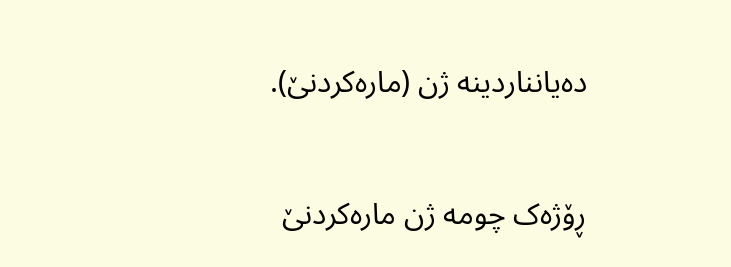دەیانناردینە ژن (مارەکردنێ).

ڕۆژەک چومە ژن مارەکردنێ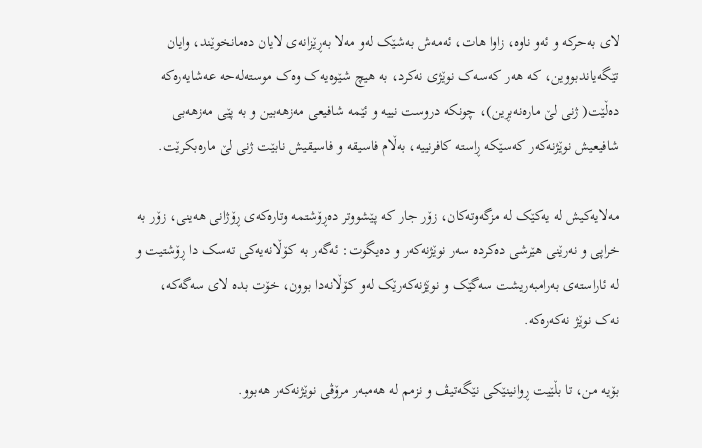لای بەحرکە و ئەو ناوە، زاوا هات، ئەمەش بەشێک لەو مەلا بەڕێزانەی لایان دەمانخوێند، وایان تێگەیاندبووین، کە هەر کەسەک نوێژی نەکرد، بە هیچ شێوەیەک وەک موستەلەحە عەشایەرەکە دەڵێت( ژنی لێ مارەنەبڕین)، چونکە دروست نییە و ئێمە شافیعی مەزهەبین و بە پێی مەزهەبی شافیعیش نوێژنەکەر کەسێکە ڕاستە کافرنییە، بەڵام فاسیقە و فاسیقیش نابێت ژنی لێ مارەبکرێت.

مەلایەکیش لە یەکێک لە مزگەوتەکان، زۆر جار کە پێشووتر دەڕۆشتمە وتارەکەی ڕۆژانی هەینی، زۆر بە خراپی و نەرێنی هێرشی دەکردە سەر نوێژنەکەر و دەیگوت: ئەگەر بە کۆڵانەیەکی تەسک دا ڕۆشتیت و لە ئاراستەی بەرامبەریشت سەگێک و نوێژنەکەرێک لەو کۆڵانەدا بوون، خۆت بدە لای سەگەکە، نەک نوێژ نەکەرەکە.

بۆیە من، تا بڵێیت ڕوانینێکی نێگەتیڤ و نزمم لە هەمبەر مرۆڤی نوێژنەکەر هەبوو.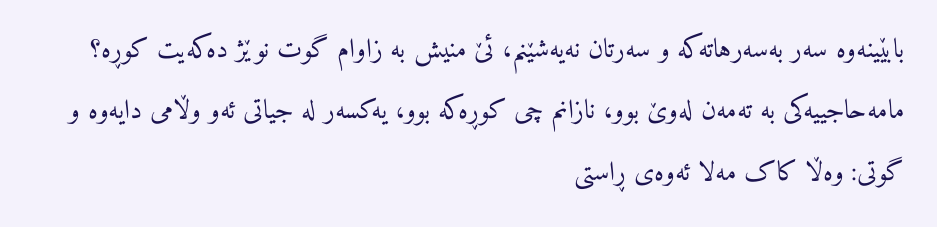بابێینەوە سەر بەسەرهاتەکە و سەرتان نەیەشێنم، ‌ئێ منیش بە زاوام گوت نوێژ دەکەیت کوڕە؟ مامەحاجییەکی بە تەمەن لەوێ بوو، نازانم چی کوڕەکە بوو، یەکسەر لە جیاتی ئەو وڵامی دایەوە و گوتی: وەڵا کاک مەلا ئەوەی ڕاستی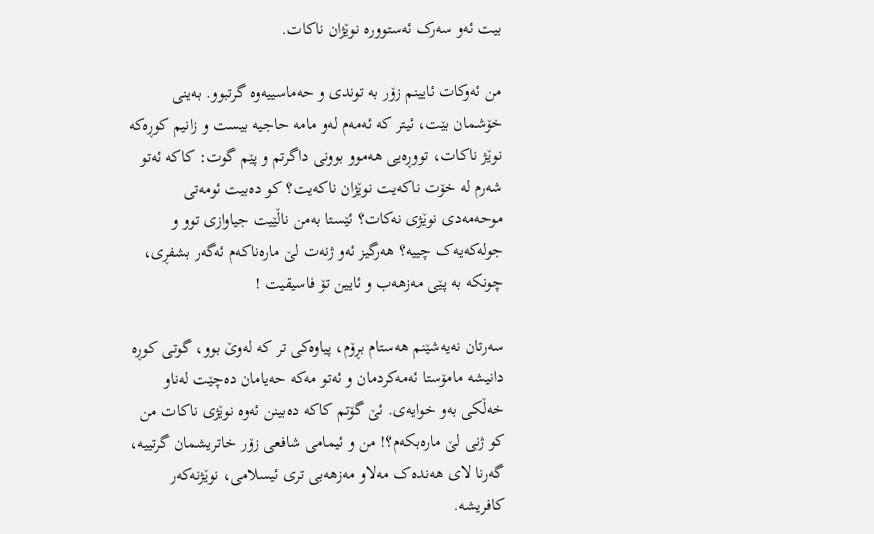بیت ئەو سەرک ئەستوورە نوێژان ناکات.

من ئەوکات ئایینم زۆر بە توندی و حەماسییەوە گرتبوو. بەینی خۆشمان بێت، ئیتر کە ئەمەم لەو مامە حاجیە بیست و زانیم کوڕەکە نوێژ ناکات، تووڕەیی هەموو بوونی داگرتم و پێم گوت: کاکە ئەتو شەرم لە خۆت ناکەیت نوێژان ناکەیت؟ کو دەبیت ئومەتی موحەمەدی نوێژی نەکات؟ ئێستا بەمن ناڵێیت جیاوازی توو و جولەکەیەک چییە؟ هەرگیز ئەو ژنەت لێ مارەناکەم ئەگەر بشفڕی، چونکە بە پێی مەزهەب و ئایین تۆ فاسيقیت !

سەرتان نەیەشێنم هەستام بڕۆم، پیاوەکی تر کە لەوێ بوو، گوتی کوڕە دانیشە مامۆستا ئەمەکردمان و ئەتو مەکە حەیامان دەچێت لەناو خەڵکی بەو خوایەی. ئێ گۆتم کاکە دەبینن ئەوە نوێژی ناکات من کو ژنی لێ مارەبکەم؟! من و ئیمامی شافعی زۆر خاتریشمان گرتییە، گەرنا لای هەندەک مەلاو مەزهەبی تری ئیسلامی، نوێژنەکەر کافریشە.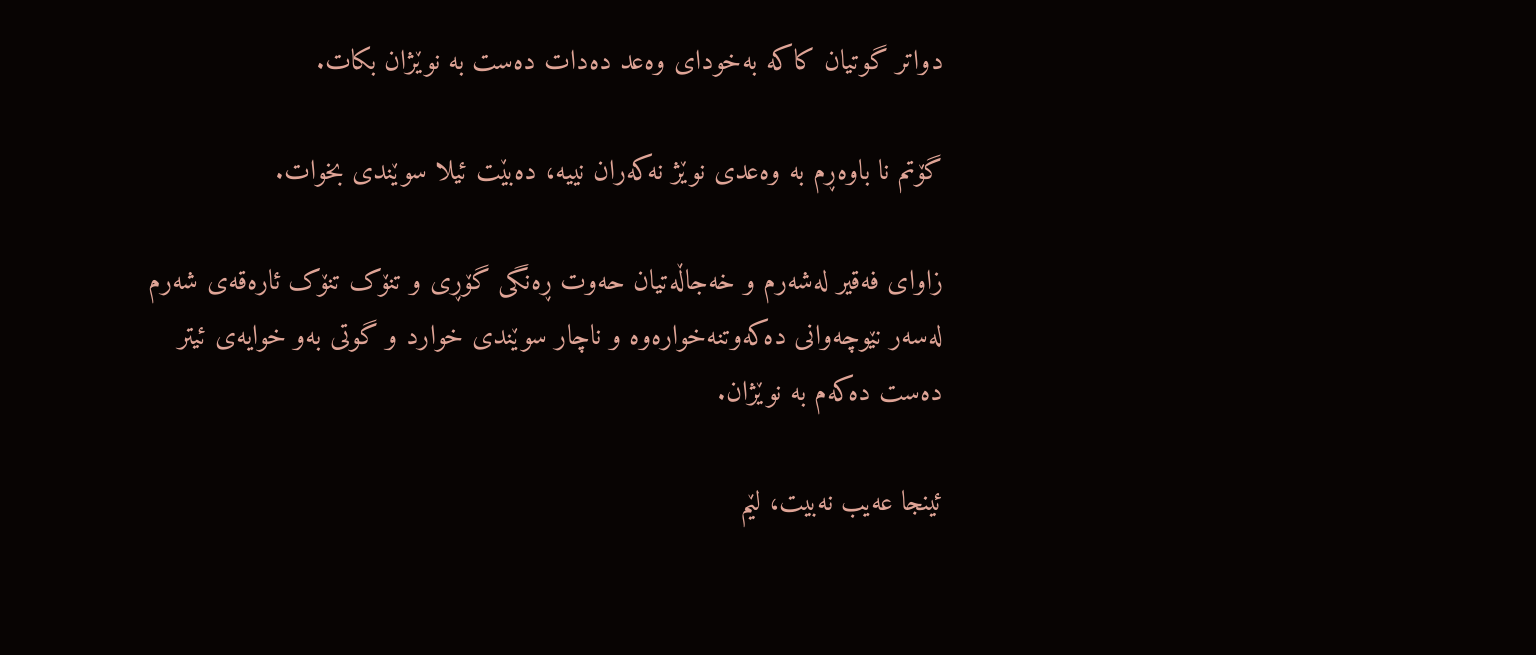دواتر گوتیان کاکە بەخودای وەعد دەدات دەست بە نوێژان بکات.

گۆتم نا باوەڕم بە وەعدی نوێژ نەکەران نییە، دەبێت ئیلا سوێندی بخوات.

زاوای فەقیر لەشەرم و خەجاڵەتیان حەوت ڕەنگی گۆڕی و تنۆک تنۆک ئارەقەی شەرم لەسەر نێوچەوانی دەکەوتنەخوارەوە و ناچار سوێندی خوارد و گوتی بەو خوایەی ئیتر دەست دەکەم بە نوێژان.

ئینجا عەیب نەبیت، لێم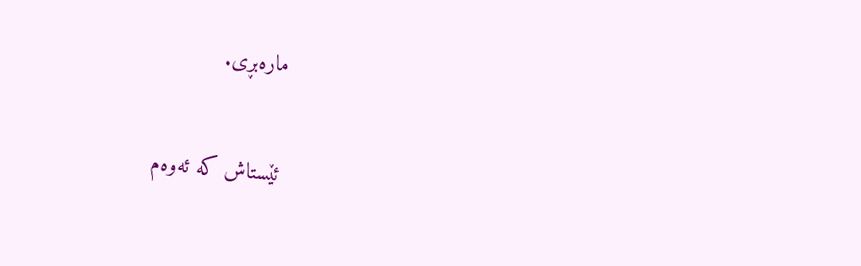مارەبڕی.

ئێستاش کە ئەوەم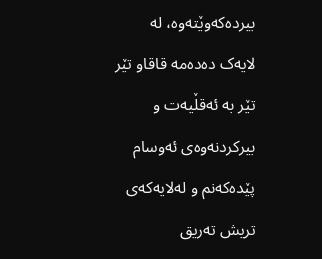بیردەکەوێتەوە، لە لایەک دەدەمە قاقاو تێر تێر بە ئەقڵیەت و بیرکردنەوەی ئەوسام پێدەکەنم و لەلایەکەی تریش تەریق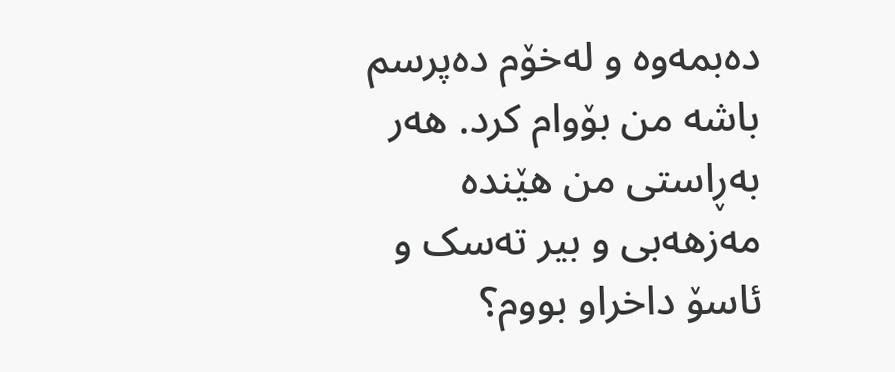دەبمەوە و لەخۆم دەپرسم باشە من بۆوام کرد. هەر بەڕاستی من هێندە مەزهەبی و بیر تەسک و ئاسۆ داخراو بووم؟